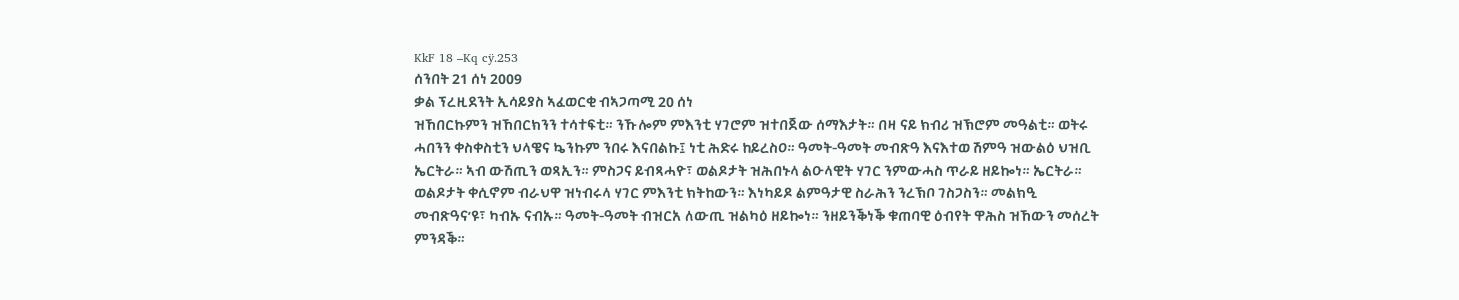KkF 18 –Kq cÿ.253
ሰንበት 21 ሰነ 2009
ቃል ፕረዚደንት ኢሳይያስ ኣፈወርቂ ብኣጋጣሚ 20 ሰነ
ዝኸበርኩምን ዝኸበርክንን ተሳተፍቲ። ንኹሎም ምእንቲ ሃገሮም ዝተበጀው ሰማእታት። በዛ ናይ ክብሪ ዝኽሮም መዓልቲ። ወትሩ ሓበንን ቀስቀስቲን ህላዌና ኴንኩም ንበሩ እናበልኩ፤ ነቲ ሕድሩ ከይረስዐ። ዓመት-ዓመት መብጽዓ እናእተወ ሽምዓ ዝውልዕ ህዝቢ ኤርትራ። ኣብ ውሽጢን ወጻኢን። ምስጋና ይብጻሓዮ፣ ወልዶታት ዝሕበኑላ ልዑላዊት ሃገር ንምውሓስ ጥራይ ዘይኰነ። ኤርትራ። ወልዶታት ቀሲኖም ብራህዋ ዝነብሩላ ሃገር ምእንቲ ክትከውን። እነካይዶ ልምዓታዊ ስራሕን ንረኽቦ ገስጋስን። መልክዒ መብጽዓና’ዩ፣ ካብኡ ናብኡ። ዓመት-ዓመት ብዝርአ ለውጢ ዝልካዕ ዘይኰነ። ንዘይንቕነቕ ቁጠባዊ ዕብየት ዋሕስ ዝኸውን መሰረት ምንዳቕ።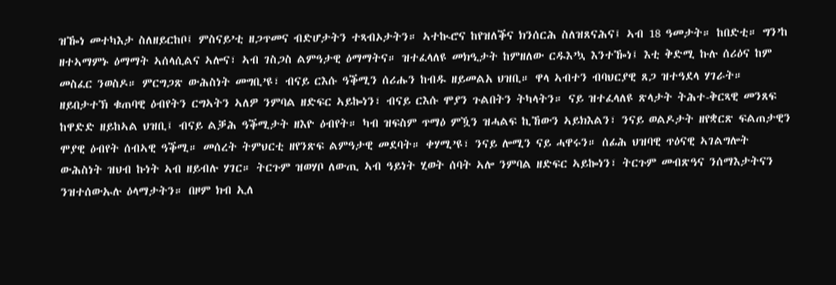ዝዀነ መተካእታ ስለዘይርከቦ፤ ምስናይ’ቲ ዘጋጥመና ብድሆታትን ተጻብኦታትን። ኣተኲሮና ከየዝለቕና ክንሰርሕ ስለዝጸናሕና፤ ኣብ 18 ዓመታት። ከበድቲ። ግን’ከ ዘተኣማምኑ ዕማማት ኣሰላሲልና ኣሎና፣ ኣብ ገስጋስ ልምዓታዊ ዕማማትና። ዝተፈላለዩ መክዒታት ከምዘለው ርዱእ’ኳ እንተዀነ፤ እቲ ቅድሚ ኩሉ ሰሪዕና ከም መስፈር ንወስዶ። ምርግጋጽ ውሕስነት መግቢ’ዩ፣ ብናይ ርእሱ ዓቕሚን ሰሪሑን ከብዱ ዘይመልአ ህዝቢ። ዋላ ኣብተን ብባህርያዊ ጸጋ ዝተዓደላ ሃገራት። ዘይበታተኽ ቁጠባዊ ዕብየትን ርግኣትን ኣለዎ ንምባል ዘድፍር ኣይኰነን፣ ብናይ ርእሱ ሞያን ጉልበትን ትካላትን። ናይ ዝተፈላለዩ ጽላታት ትሕተ-ቅርጻዊ መንጸፍ ከዋድድ ዘይከኣል ህዝቢ፤ ብናይ ልቓሕ ዓቕሚታት ዘእዮ ዕብየት። ካብ ዝፍስም ጥማዕ ምዃን ዝሓልፍ ኪኸውን ኣይክእልን፣ ንናይ ወልዶታት ዘየቋርጽ ፍልጠታዊን ሞያዊ ዕብየት ሰብኣዊ ዓቕሚ። መሰረት ትምህርቲ ዘየንጽፍ ልምዓታዊ መደባት። ቀሃሚ’ዩ፣ ንናይ ሎሚን ናይ ሓዋሩን። ሰፊሕ ህዝባዊ ጥዕናዊ ኣገልግሎት ውሕስነት ዝህብ ኩነት ኣብ ዘይብሉ ሃገር። ትርጉም ዝወሃቦ ለውጢ ኣብ ዓይነት ሂወት ሰባት ኣሎ ንምባል ዘድፍር ኣይኰነን፣ ትርጉም መብጽዓና ንሰማእታትናን ንዝተሰውኡሉ ዕላማታትን። በዞም ክብ ኢለ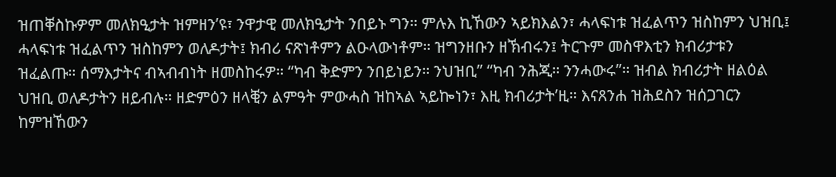ዝጠቐስኩዎም መለክዒታት ዝምዘን’ዩ፣ ንዋታዊ መለክዒታት ንበይኑ ግን። ምሉእ ኪኸውን ኣይክእልን፣ ሓላፍነቱ ዝፈልጥን ዝስከምን ህዝቢ፤ ሓላፍነቱ ዝፈልጥን ዝስከምን ወለዶታት፤ ክብሪ ናጽነቶምን ልዑላውነቶም። ዝግንዘቡን ዘኽብሩን፤ ትርጉም መስዋእቲን ክብሪታቱን ዝፈልጡ። ሰማእታትና ብኣብብነት ዘመስከሩዎ። “ካብ ቅድምን ንበይነይን። ንህዝቢ” “ካብ ንሕጂ። ንንሓውሩ”። ዝብል ክብሪታት ዘልዕል ህዝቢ ወለዶታትን ዘይብሉ። ዘድምዕን ዘላቒን ልምዓት ምውሓስ ዝከኣል ኣይኰነን፣ እዚ ክብሪታት’ዚ። እናጸንሐ ዝሕደስን ዝሰጋገርን ከምዝኸውን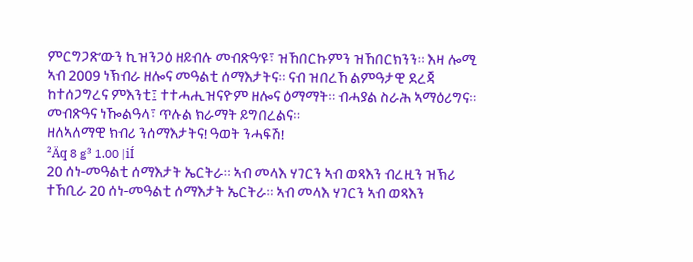ምርግጋጽ’ውን ኪዝንጋዕ ዘይብሉ መብጽዓ’ዩ፣ ዝኸበርኩምን ዝኸበርክንን። እዛ ሎሚ ኣብ 2009 ነኽብራ ዘሎና መዓልቲ ሰማእታትና። ናብ ዝበረኸ ልምዓታዊ ደረጃ ከተሰጋግረና ምእንቲ፤ ተተሓሒዝናዮም ዘሎና ዕማማት። ብሓያል ስራሕ ኣማዕሪግና። መብጽዓና ነዀልዓላ፣ ጥሉል ክራማት ይግበረልና።
ዘለኣለማዊ ክብሪ ንሰማእታትና! ዓወት ንሓፍሽ!
²Äq 8 g³ 1.00 |iÍ
20 ሰነ-መዓልቲ ሰማእታት ኤርትራ። ኣብ መላእ ሃገርን ኣብ ወጻእን ብረዚን ዝኽሪ ተኸቢራ 20 ሰነ-መዓልቲ ሰማእታት ኤርትራ። ኣብ መላእ ሃገርን ኣብ ወጻእን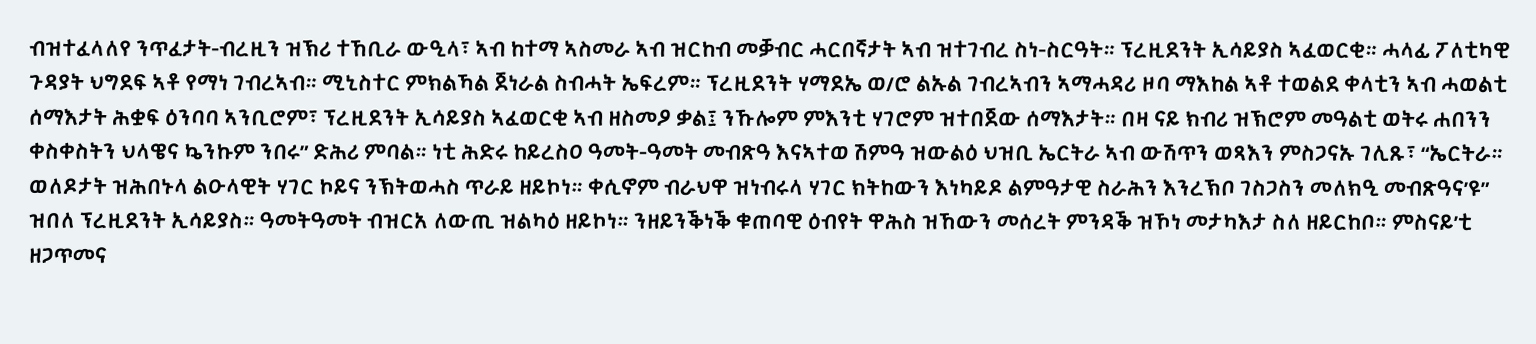ብዝተፈላለየ ንጥፈታት-ብረዚን ዝኽሪ ተኸቢራ ውዒላ፣ ኣብ ከተማ ኣስመራ ኣብ ዝርከብ መቓብር ሓርበኛታት ኣብ ዝተገብረ ስነ-ስርዓት። ፕረዚደንት ኢሳይያስ ኣፈወርቂ። ሓላፊ ፖለቲካዊ ጉዳያት ህግደፍ ኣቶ የማነ ገብረኣብ። ሚኒስተር ምክልኻል ጀነራል ስብሓት ኤፍረም። ፕረዚደንት ሃማደኤ ወ/ሮ ልኡል ገብረኣብን ኣማሓዳሪ ዞባ ማእከል ኣቶ ተወልደ ቀላቲን ኣብ ሓወልቲ ሰማእታት ሕቋፍ ዕንባባ ኣንቢሮም፣ ፕረዚደንት ኢሳይያስ ኣፈወርቂ ኣብ ዘስመዖ ቃል፤ ንኹሎም ምእንቲ ሃገሮም ዝተበጀው ሰማእታት። በዛ ናይ ክብሪ ዝኽሮም መዓልቲ ወትሩ ሐበንን ቀስቀስትን ህላዌና ኴንኩም ንበሩ” ድሕሪ ምባል። ነቲ ሕድሩ ከይረስዐ ዓመት-ዓመት መብጽዓ እናኣተወ ሽምዓ ዝውልዕ ህዝቢ ኤርትራ ኣብ ውሽጥን ወጻእን ምስጋናኡ ገሊጹ፣ “ኤርትራ። ወለዶታት ዝሕበኑላ ልዑላዊት ሃገር ኮይና ንኽትወሓስ ጥራይ ዘይኮነ። ቀሲኖም ብራህዋ ዝነብሩላ ሃገር ክትከውን እነካይዶ ልምዓታዊ ስራሕን እንረኽቦ ገስጋስን መለክዒ መብጽዓና’ዩ” ዝበለ ፕረዚደንት ኢሳይያስ። ዓመትዓመት ብዝርአ ለውጢ ዝልካዕ ዘይኮነ። ንዘይንቕነቕ ቁጠባዊ ዕብየት ዋሕስ ዝኸውን መሰረት ምንዳቕ ዝኾነ መታካእታ ስለ ዘይርከቦ። ምስናይ’ቲ ዘጋጥመና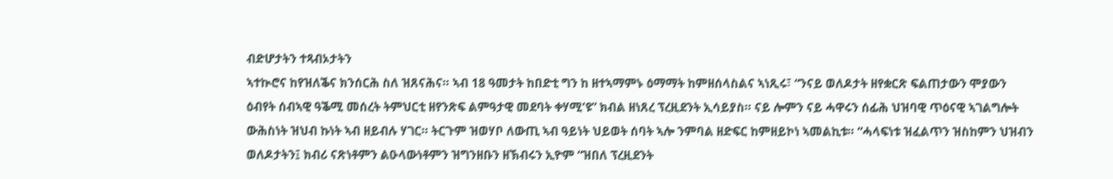ብድሆታትን ተጻብኦታትን
ኣተኲሮና ከየዝለቕና ክንሰርሕ ስለ ዝጸናሕና። ኣብ 18 ዓመታት ከበድቲ ግን ከ ዘተኣማምኑ ዕማማት ከምዘሰላስልና ኣነጺሩ፣ “ንናይ ወለዶታት ዘየቋርጽ ፍልጠታውን ሞያውን ዕብየት ሰብኣዊ ዓቕሚ መሰረት ትምህርቲ ዘየንጽፍ ልምዓታዊ መደባት ቀሃሚ’ዩ” ክብል ዘነጸረ ፕረዚደንት ኢሳይያስ። ናይ ሎምን ናይ ሓዋሩን ሰፊሕ ህዝባዊ ጥዕናዊ ኣገልግሎት ውሕስነት ዝህብ ኩነት ኣብ ዘይብሉ ሃገር። ትርጉም ዝወሃቦ ለውጢ ኣብ ዓይነት ህይወት ሰባት ኣሎ ንምባል ዘድፍር ከምዘይኮነ ኣመልኪቱ። “ሓላፍነቱ ዝፈልጥን ዝስከምን ህዝብን ወለዶታትን፤ ክብሪ ናጽነቶምን ልዑላውነቶምን ዝግንዘቡን ዘኽብሩን ኢዮም “ዝበለ ፕረዚደንት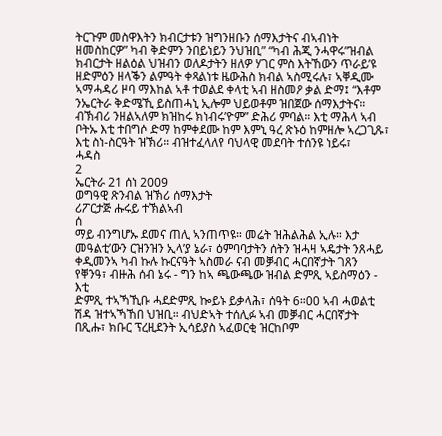ትርጉም መስዋእትን ክብርታቱን ዝግንዘቡን ሰማእታትና ብኣብነት ዘመስከርዎ” ካብ ቅድምን ንበይነይን ንህዝቢ” “ካብ ሕጂ ንሓዋሩ”ዝብል ክብርታት ዘልዕል ህዝብን ወለዶታትን ዘለዎ ሃገር ምስ እትኸውን ጥራይ’ዩ ዘድምዕን ዘላቕን ልምዓት ቀጻልነቱ ዜውሕስ ክብል ኣስሚሩሉ፣ ኣቐዲሙ ኣማሓዳሪ ዞባ ማእከል ኣቶ ተወልደ ቀላቲ ኣብ ዘስመዖ ቃል ድማ፤ “እቶም ንኤርትራ ቅድሜኺ ይስጠሓኒ ኢሎም ህይወቶም ዝበጀው ሰማእታትና። ብኽብሪ ንዘልኣለም ክዝከሩ ክነብሩ’ዮም” ድሕሪ ምባል። እቲ ማሕላ ኣብ ቦትኡ እቲ ተበግሶ ድማ ከምቀደሙ ከም እምኒ ዓረ ጽኑዕ ከምዘሎ ኣረጋጊጹ፣ እቲ ስነ-ስርዓት ዝኽሪ። ብዝተፈላለየ ባህላዊ መደባት ተሰንዩ ነይሩ፣
ሓዳስ
2
ኤርትራ 21 ሰነ 2009
ወግዓዊ ጽንብል ዝኽሪ ሰማእታት
ሪፖርታጅ ሑሩይ ተኽልኣብ
ሰ
ማይ ብንግሆኡ ደመና ጠሊ ኣንጠጥዩ። መሬት ዝሕልሕል ኢሉ። እታ መዓልቲ’ውን ርዝንዝን ኢላ’ያ ኔራ፣ ዕምባባታትን ሰትን ዝሓዛ ኣዴታት ንጸሓይ ቀዲመንኣ ካብ ኩሉ ኩርናዓት ኣስመራ ናብ መቓብር ሓርበኛታት ገጸን የቐንዓ፣ ብዙሕ ሰብ ኔሩ - ግን ከኣ ጫውጫው ዝብል ድምጺ ኣይስማዕን - እቲ
ድምጺ ተኣኻኺቡ ሓደድምጺ ኰይኑ ይቃላሕ፣ ሰዓት 6።00 ኣብ ሓወልቲ ሽዳ ዝተኣኻኸበ ህዝቢ። ብህድኣት ተሰሊፉ ኣብ መቓብር ሓርበኛታት በጺሑ፣ ክቡር ፕረዚደንት ኢሳይያስ ኣፈወርቂ ዝርከቦም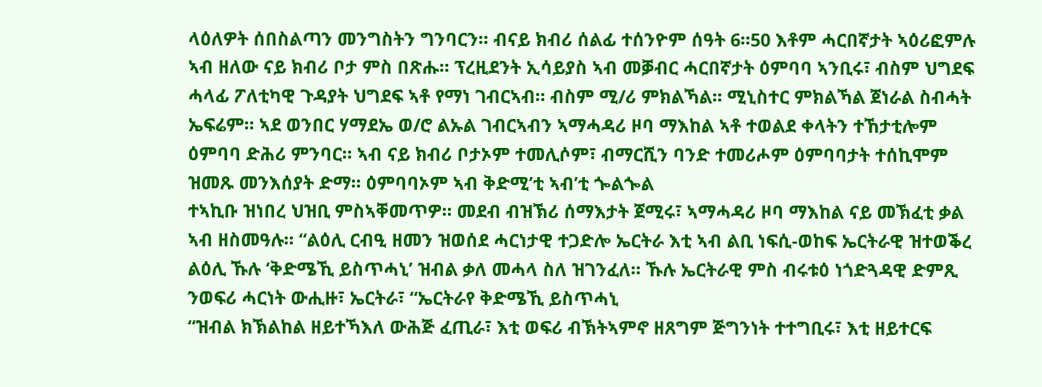ላዕለዎት ሰበስልጣን መንግስትን ግንባርን። ብናይ ክብሪ ሰልፊ ተሰንዮም ሰዓት 6።50 እቶም ሓርበኛታት ኣዕሪፎምሉ ኣብ ዘለው ናይ ክብሪ ቦታ ምስ በጽሑ። ፕረዚደንት ኢሳይያስ ኣብ መቓብር ሓርበኛታት ዕምባባ ኣንቢሩ፣ ብስም ህግደፍ ሓላፊ ፖለቲካዊ ጉዳያት ህግደፍ ኣቶ የማነ ገብርኣብ። ብስም ሚ/ሪ ምክልኻል። ሚኒስተር ምክልኻል ጀነራል ስብሓት ኤፍሬም። ኣደ ወንበር ሃማደኤ ወ/ሮ ልኡል ገብርኣብን ኣማሓዳሪ ዞባ ማእከል ኣቶ ተወልደ ቀላትን ተኸታቲሎም ዕምባባ ድሕሪ ምንባር። ኣብ ናይ ክብሪ ቦታኦም ተመሊሶም፣ ብማርሺን ባንድ ተመሪሖም ዕምባባታት ተሰኪሞም ዝመጹ መንእሰያት ድማ። ዕምባባኦም ኣብ ቅድሚ’ቲ ኣብ’ቲ ጐልጐል
ተኣኪቡ ዝነበረ ህዝቢ ምስኣቐመጥዎ። መደብ ብዝኽሪ ሰማእታት ጀሚሩ፣ ኣማሓዳሪ ዞባ ማእከል ናይ መኽፈቲ ቃል ኣብ ዘስመዓሉ። “ልዕሊ ርብዒ ዘመን ዝወሰደ ሓርነታዊ ተጋድሎ ኤርትራ እቲ ኣብ ልቢ ነፍሲ-ወከፍ ኤርትራዊ ዝተወቕረ ልዕሊ ኹሉ ‘ቅድሜኺ ይስጥሓኒ’ ዝብል ቃለ መሓላ ስለ ዝገንፈለ። ኹሉ ኤርትራዊ ምስ ብሩቱዕ ነጎድጓዳዊ ድምጺ ንወፍሪ ሓርነት ውሒዙ፣ ኤርትራ፣ “ኤርትራየ ቅድሜኺ ይስጥሓኒ
“ዝብል ክኽልከል ዘይተኻእለ ውሕጅ ፈጢራ፣ እቲ ወፍሪ ብኽትኣምኖ ዘጸግም ጅግንነት ተተግቢሩ፣ እቲ ዘይተርፍ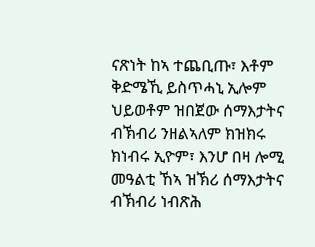ናጽነት ከኣ ተጨቢጡ፣ እቶም ቅድሜኺ ይስጥሓኒ ኢሎም ህይወቶም ዝበጀው ሰማእታትና ብኽብሪ ንዘልኣለም ክዝክሩ ክነብሩ ኢዮም፣ እንሆ በዛ ሎሚ መዓልቲ ኸኣ ዝኽሪ ሰማእታትና ብኽብሪ ነብጽሕ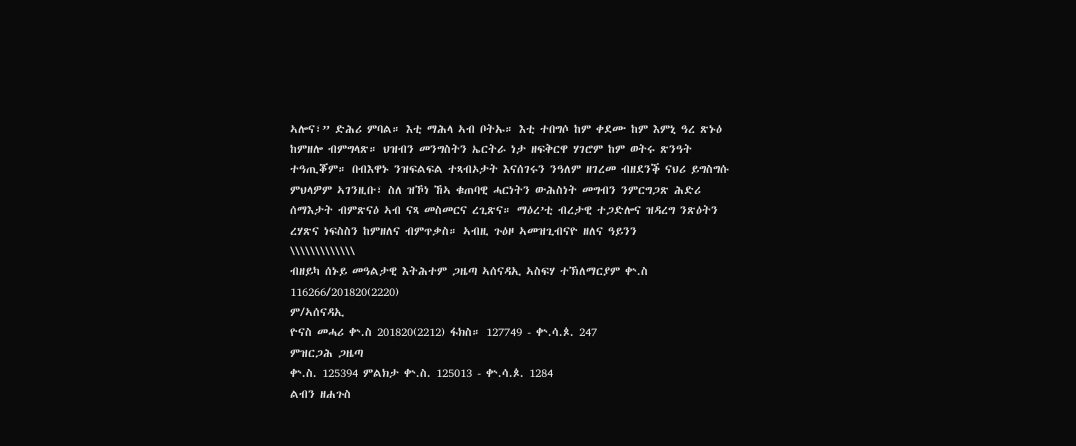ኣሎና፣” ድሕሪ ምባል። እቲ ማሕላ ኣብ ቦትኡ። እቲ ተበግሶ ከም ቀደሙ ከም እምኒ ዓረ ጽኑዕ ከምዘሎ ብምግላጽ። ህዝብን መንግስትን ኤርትራ ነታ ዘፍቅርዋ ሃገሮም ከም ወትሩ ጽንዓት ተዓጢቖም። በብእዋኑ ንዝፍልፍል ተጻብኦታት እናሰገሩን ንዓለም ዘገረመ ብዘደንቕ ናህሪ ይግስግሱ ምህላዎም ኣገንዚቡ፣ ስለ ዝኾነ ኸኣ ቁጠባዊ ሓርነትን ውሕስነት መግብን ንምርግጋጽ ሕድሪ ሰማእታት ብምጽናዕ ኣብ ናጻ መስመርና ረጊጽና። ማዕረ’ቲ ብረታዊ ተጋድሎና ዝዳረግ ንጽዕትን ረሃጽና ነፍስስን ከምዘለና ብምጥቃስ። ኣብዚ ጉዕዞ ኣመዝጊብናዮ ዘለና ዓይንን
\\\\\\\\\\\\\
ብዘይካ ሰኑይ መዓልታዊ እትሕተም ጋዜጣ ኣሰናዳኢ ኣስፍሃ ተኽለማርያም ቍ.ስ 116266/201820(2220)
ም/ኣሰናዳኢ
ዮናስ መሓሪ ቍ.ስ 201820(2212) ፋክስ። 127749 - ቍ.ሳ.ጶ. 247
ምዝርጋሕ ጋዜጣ
ቍ.ስ. 125394 ምልክታ ቍ.ስ. 125013 - ቍ.ሳ.ጶ. 1284
ልብን ዘሐጉስ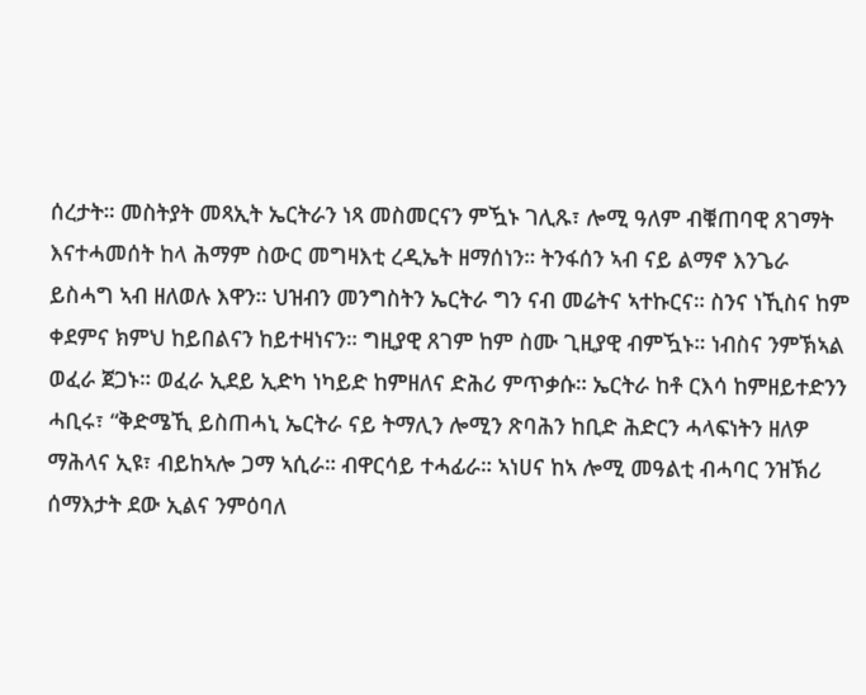ሰረታት። መስትያት መጻኢት ኤርትራን ነጻ መስመርናን ምዃኑ ገሊጹ፣ ሎሚ ዓለም ብቑጠባዊ ጸገማት እናተሓመሰት ከላ ሕማም ስውር መግዛእቲ ረዲኤት ዘማሰነን። ትንፋሰን ኣብ ናይ ልማኖ እንጌራ ይስሓግ ኣብ ዘለወሉ እዋን። ህዝብን መንግስትን ኤርትራ ግን ናብ መሬትና ኣተኩርና። ስንና ነኺስና ከም ቀደምና ክምህ ከይበልናን ከይተዛነናን። ግዚያዊ ጸገም ከም ስሙ ጊዚያዊ ብምዃኑ። ነብስና ንምኽኣል ወፈራ ጀጋኑ። ወፈራ ኢደይ ኢድካ ነካይድ ከምዘለና ድሕሪ ምጥቃሱ። ኤርትራ ከቶ ርእሳ ከምዘይተድንን ሓቢሩ፣ “ቅድሜኺ ይስጠሓኒ ኤርትራ ናይ ትማሊን ሎሚን ጽባሕን ከቢድ ሕድርን ሓላፍነትን ዘለዎ ማሕላና ኢዩ፣ ብይከኣሎ ጋማ ኣሲራ። ብዋርሳይ ተሓፊራ። ኣነሀና ከኣ ሎሚ መዓልቲ ብሓባር ንዝኽሪ ሰማእታት ደው ኢልና ንምዕባለ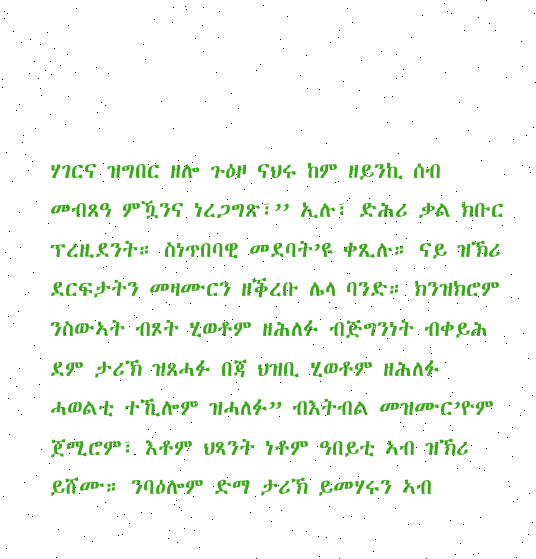ሃገርና ዝግበር ዘሎ ጉዕዞ ናህሩ ከም ዘይንኪ ሰብ መብጸዓ ምዃንና ነረጋግጽ፣’’ ኢሉ፣ ድሕሪ ቃል ክቡር ፕረዚደንት። ስነጥበባዊ መደባት’ዩ ቀጺሉ። ናይ ዝኽሪ ደርፍታትን መዛሙርን ዘቕረቡ ሌላ ባንድ። ክንዝክሮም ንስውኣት ብጾት ሂወቶም ዘሕለፉ ብጅግንነት ብቀይሕ ደም ታሪኽ ዝጸሓፉ በጃ ህዝቢ ሂወቶም ዘሕለፉ ሓወልቲ ተኺሎም ዝሓለፉ” ብእትብል መዝሙር’ዮም ጀሚሮም፣ እቶም ህጻንት ነቶም ዓበይቲ ኣብ ዝኽሪ ይሸሙ። ንባዕሎም ድማ ታሪኽ ይመሃሩን ኣብ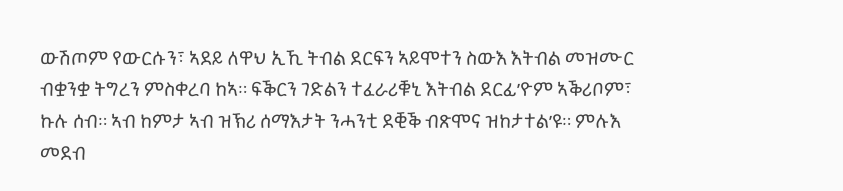ውሽጦም የውርሱን፣ ኣደይ ለዋህ ኢኺ ትብል ደርፍን ኣይሞተን ስውእ እትብል መዝሙር ብቋንቋ ትግረን ምስቀረባ ከኣ። ፍቕርን ገድልን ተፈራሪቑኒ እትብል ደርፊ’ዮም ኣቕሪቦም፣ ኩሉ ሰብ። ኣብ ከምታ ኣብ ዝኽሪ ሰማእታት ንሓንቲ ደቒቕ ብጽሞና ዝከታተል’ዩ። ምሉእ መደብ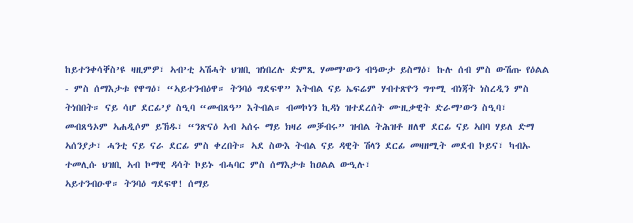ከይተንቀሳቐስ’ዩ ዛዚምዎ፣ ኣብ’ቲ ኣሽሓት ህዝቢ ዝነበረሉ ድምጺ ሃመማ’ውን ብዓውታ ይስማዕ፣ ኩሉ ሰብ ምስ ውሽጡ የዕልል - ምስ ሰማእታቱ የዋግዕ፣ “ኣይተንብዕዋ። ትንባዕ ግደፍዋ” እትብል ናይ ኤፍሬም ሃብተጽዮን ግጥሚ ብነጃት ነስረዲን ምስ ትነበበት። ናይ ሳሆ ደርፊ’ያ ስዒባ “መብጸዓ” እትብል። ብመኮነን ኪዳነ ዝተደረሰት ሙዚቃዊት ድራማ’ውን ስዒባ፣ መብጸዓኦም ኣሐዲሶም ይኸዱ፣ “ንጽናዕ ኣብ ኣሰሩ ማይ ክዛሪ መቓብሩ” ዝብል ትሕዝቶ ዘለዋ ደርፊ ናይ ኣበባ ሃይለ ድማ ኣሰንያታ፣ ሓንቲ ናይ ናራ ደርፊ ምስ ቀረበት። ኣደ ስውእ ትብል ናይ ዳዊት ሽላን ደርፊ መዛዘሚት መደብ ኮይና፣ ካብኡ ተመሊሱ ህዝቢ ኣብ ኮማዊ ዳሳት ኮይኑ ብሓባር ምስ ሰማእታቱ ከዐልል ውዒሉ፣
ኣይተንብዑዋ። ትንባዕ ግደፍዋ! ሰማይ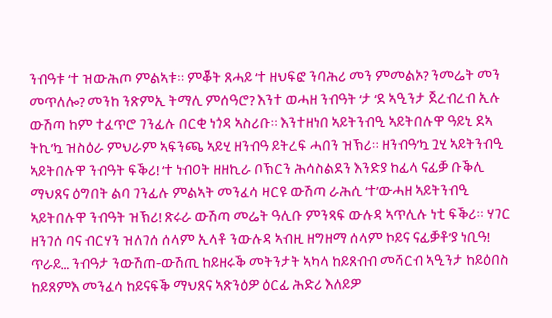ንብዓቱ ‘ተ ዝውሕጦ ምልኣቱ። ምቖት ጸሓይ ‘ተ ዘህፍፎ ንባሕሪ መን ምመልኦ? ንመሬት መን መጥለሎ? መንከ ንጽምኢ ትማሊ ምሰዓሮ? እንተ ወሓዘ ንብዓት ‘ታ ‘ደ ኣዒንታ ጀረብረብ ኢሉ ውሽጣ ከም ተፈጥሮ ገንፊሉ በርቂ ነጎዳ ኣስሪቡ። እንተዘነበ ኣይትንብዒ ኣይትበሉዋ ዓይኒ ደኣ ትኪ’ኳ ዝስዕራ ምህራም ኣፍንጫ ኣይሂ ዘንብዓ ይትረፍ ሓበን ዝኽሪ። ዘንብዓ’ኳ ጓሂ ኣይትንብዒ ኣይትበሉዋ ንብዓት ፍቕሪ! ‘ተ ነብዐት ዘዘኪራ ቦኽርን ሕሳስልደን እንድያ ከፊላ ናፊቓ ቡቕሊ ማህጸና ዕግበት ልባ ገንፊሉ ምልኣት መንፈሳ ዛርዩ ውሽጣ ራሕሲ ‘ተ’ውሓዘ ኣይትንብዒ ኣይትበሉዋ ንብዓት ዝኽሪ! ጽሩራ ውሽጣ መሬት ዓሊቡ ምንጻፍ ውሉዳ ኣጥሊሉ ነቲ ፍቕሪ። ሃገር ዘንገሰ ባና ብርሃን ዝለገሰ ሰላም ኢላቶ ንውሉዳ ኣብዚ ዘግዘማ ሰላም ኮይና ናፊቓቶ’ያ ነቢዓ! ጥራይ… ንብዓታ ንውሽጠ-ውሽጢ ከይዘሩቕ መትንታት ኣካላ ከይጸብብ መሻርብ ኣዒንታ ከይዕበስ ከይጸምእ መንፈሳ ከይናፍቕ ማህጸና ኣጽንዕዎ ዕርፊ ሕድሪ እለይዎ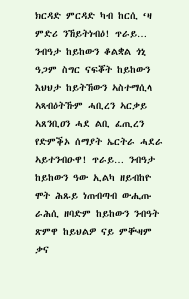ክርዳድ ምርዳድ ካብ ከርሲ ‘ዛ ምድሪ ንኸይትነብዕ! ጥራይ… ንብዓታ ከይከውን ቆልቋል ጎኒ ዓጋም ስግር ናፍቖት ከይከውን እህህታ ከይትኸውን ኣስተማሲላ ኣጻብዕትኹም ሓቢረን ኣርቃይ ኣጸንቢዐን ሓደ ልቢ ፈጢረን የድምቕኦ ሰማያት ኤርትራ ሓደራ ኣይተንብዑዋ! ጥራይ… ንብዓታ ከይከውን ዓው ኢልካ ዘይብከዮ ሞት ሕጹይ ነጠብጣብ ውሒጡ ራሕሲ ዘባድም ከይከውን ንብዓት ጽምዋ ከይህልዎ ናይ ምቚዛም ቃና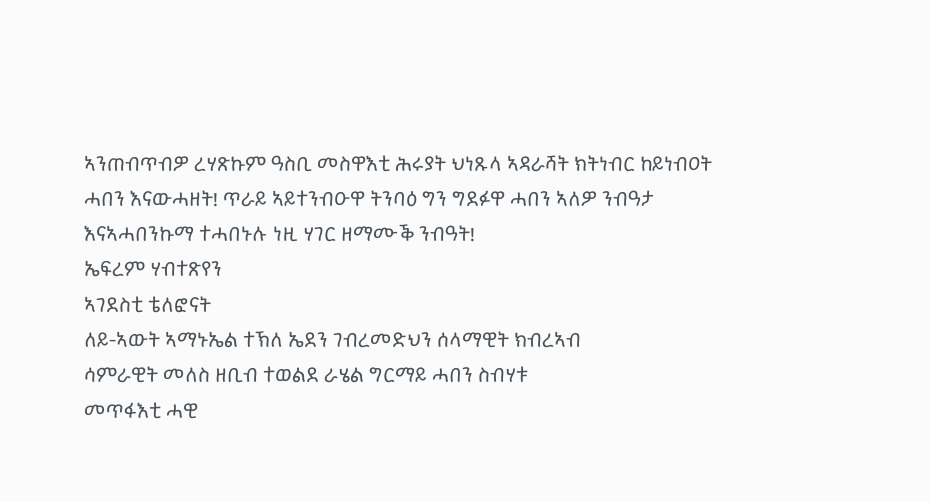ኣንጠብጥብዎ ረሃጽኩም ዓስቢ መስዋእቲ ሕሩያት ህነጹላ ኣዳራሻት ክትነብር ከይነብዐት ሓበን እናውሓዘት! ጥራይ ኣይተንብዑዋ ትንባዕ ግን ግደፉዋ ሓበን ኣለዎ ንብዓታ እናኣሓበንኩማ ተሓበኑሉ ነዚ ሃገር ዘማሙቕ ንብዓት!
ኤፍረም ሃብተጽየን
ኣገደስቲ ቴለፎናት
ለይ-ኣውት ኣማኑኤል ተኽለ ኤደን ገብረመድህን ሰላማዊት ክብረኣብ
ሳምራዊት መለስ ዘቢብ ተወልደ ራሄል ግርማይ ሓበን ስብሃቱ
መጥፋእቲ ሓዊ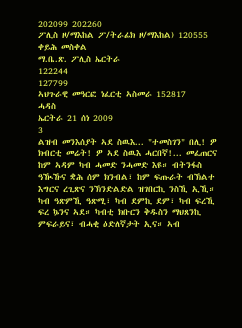202099 202260
ፖሊስ ዞ/ማእከል ፖ/ትራፊክ ዞ/ማእከል) 120555
ቀይሕ መስቀል
ማ.ቤ.ጽ. ፖሊስ ኤርትራ
122244
127799
ኣህጉራዊ መዓርፎ ነፈርቲ ኣስመራ 152817
ሓዳስ
ኤርትራ 21 ሰነ 2009
3
ልዝብ መንእሰያት ኣደ ስዉእ... "ተመስገን" በሊ! ዎ ክብርቲ መሬት! ዎ ኣደ ስዉእ ሓርበኛ!... መፈጠርና ከም ኣዳም ካብ ሓመድ ንሓመድ እዩ። ብትንፋስ ዓዂኹና ቋሕ ሰም ክንብል፣ ከም ፍጡራት ብኽልተ እግርና ረጊጽና ንኽንድልድል ዝገበርኪ ንስኺ ኢኺ። ካብ ዓጽምኺ ዓጽሚ፣ ካብ ደምኪ ደም፣ ካብ ፍረኺ ፍረ ኴንና ኣደ። ካብቲ ክቡርን ቅዱስን ማህጸንኪ ምፍራይና፣ ብሓቂ ዕድለኛታት ኢና። ኣብ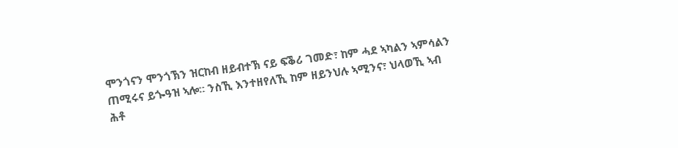ሞንጎናን ሞንጎኽን ዝርከብ ዘይብተኽ ናይ ፍቕሪ ገመድ፣ ከም ሓደ ኣካልን ኣምሳልን ጠሚሩና ይጐዓዝ ኣሎ። ንስኺ እንተዘየለኺ ከም ዘይንህሉ ኣሚንና፣ ህላወኺ ኣብ ሕቶ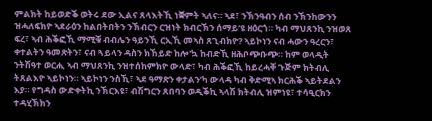ምልክት ከይወድቕ ወትሩ ደው ኢልና ጸላእትኺ ነቛምት ኣለና። ኣደ፣ ንኽንዓብን ሰብ ንኽንከውንን ዝሓለፍክዮ ኣደራዕን ከልበትበትን ንኽብርን ርዝነት ክብርኽን ሰማይ’ዩ ዘዕርጎ። ካብ ማህጸንኪ ንዝወጸ ፍረ፣ ኣብ ሕቕፎኺ ማሚቑ ብብሌን ዓይንኺ ርኢኺ መኣስ ጸጊብክዮ? ኣይኮነን ናብ ሓውን ዓረርን፣ ቀተልትን ዓመጽትን፣ ናብ ጓይላን ዳስን ክኸይድ ከሎ'ኳ ከብድኺ ዘሕቦጭቡጭ። ከም ወላዲት ንትሽዓተ ወርሒ ኣብ ማህጸንኪ ንዝተሰከምክዮ ውላድ፣ ካብ ሕቕፎኺ ከይረሓቐ ጉጅም ክትብሊ ትጸልእዮ ኣይኮነን። ኣይኮነን ንስኺ፣ ኣደ ዓማጽን ቀታልን’ካ ውላዳ ካብ ቅድሚኣ ክርሕቕ ኣይትደልን እያ። የግዳስ ውድቀትኪ ንኽርእዩ፣ ብሽግርን ጸበባን ወዲቕኪ ኣላሽ ክትብሊ ዝምነዩ፣ ተሳዒርክን ተዳሂኽክን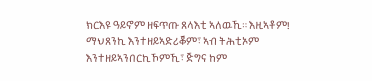ክርእዩ ዓይኖም ዘፍጥጡ ጸላእቲ ኣለዉኺ። እዚኣቶም! ማህጸንኪ እንተዘይኣድሪቖም፣ ኣብ ትሕቲኦም እንተዘይኣንበርኪኾምኺ፣ ጅግና ከም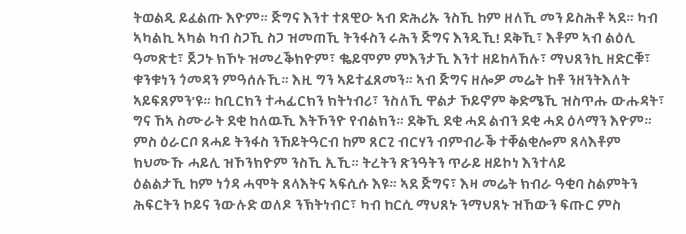ትወልዲ ይፈልጡ እዮም። ጅግና እንተ ተጸዊዑ ኣብ ድሕሪኡ ንስኺ ከም ዘለኺ መን ይስሕቶ ኣደ። ካብ ኣካልኪ ኣካል ካብ ስጋኺ ስጋ ዝመጠኺ ትንፋስን ሩሕን ጅግና እንዲኺ! ደቅኺ፣ እቶም ኣብ ልዕሊ ዓመጽቲ፣ ጀጋኑ ክኾኑ ዝመረቕክዮም፣ ቈይሞም ምእንታኺ እንተ ዘይከላኸሉ፣ ማህጸንኪ ዘድርቑ፣ ቁንቁነን ጎመዳን ምዓሰሉኺ። እዚ ግን ኣይተፈጸመን። ኣብ ጅግና ዘሎዎ መሬት ከቶ ንዘንትእለት ኣይፍጸምን’ዩ። ከቢርክን ተሓፊርክን ክትነብሪ፣ ንስለኺ ዋልታ ኾይኖም ቅድሜኺ ዝስጥሑ ውሑዳት፣ ግና ኸኣ ስሙራት ደቂ ከለዉኺ እትኾንዮ የብልክን። ደቅኺ ደቂ ሓደ ልብን ደቂ ሓደ ዕላማን እዮም። ምስ ዕራርቦ ጸሓይ ትንፋስ ንኸይትዓርብ ከም ጸርጊ ብርሃን ብምብራቕ ተቐልቂሎም ጸላእቶም ክህሙኹ ሓይሊ ዝኾንክዮም ንስኺ ኢኺ። ትረትን ጽንዓትን ጥራይ ዘይኮነ እንተላይ
ዕልልታኺ ከም ነጎዳ ሓሞት ጸላእትና ኣፍሲሱ እዩ። ኣደ ጅግና፣ እዛ መሬት ክብራ ዓቂባ ስልምትን ሕፍርትን ኮይና ንውሉድ ወለዶ ንኽትነብር፣ ካብ ከርሲ ማህጸኑ ንማህጸኑ ዝኸውን ፍጡር ምስ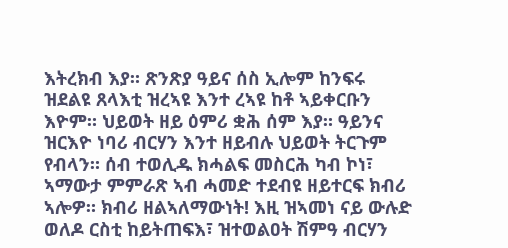እትረክብ እያ። ጽንጽያ ዓይና ሰስ ኢሎም ከንፍሩ ዝደልዩ ጸላእቲ ዝረኣዩ እንተ ረኣዩ ከቶ ኣይቀርቡን እዮም። ህይወት ዘይ ዕምሪ ቋሕ ሰም እያ። ዓይንና ዝርእዮ ነባሪ ብርሃን እንተ ዘይብሉ ህይወት ትርጉም የብላን። ሰብ ተወሊዱ ክሓልፍ መስርሕ ካብ ኮነ፣ ኣማውታ ምምራጽ ኣብ ሓመድ ተደብዩ ዘይተርፍ ክብሪ ኣሎዎ። ክብሪ ዘልኣለማውነት! እዚ ዝኣመነ ናይ ውሉድ ወለዶ ርስቲ ከይትጠፍእ፣ ዝተወልዐት ሽምዓ ብርሃን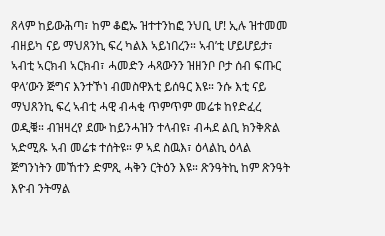ጸላም ከይውሕጣ፣ ከም ቆፎኡ ዝተተንከፎ ንህቢ ሆ! ኢሉ ዝተመመ ብዘይካ ናይ ማህጸንኪ ፍረ ካልእ ኣይነበረን። ኣብ’ቲ ሆይሆይታ፣ ኣብቲ ኣርክብ ኣርክብ፣ ሓመድን ሓጻውንን ዝዘንቦ ቦታ ሰብ ፍጡር ዋላ’ውን ጅግና እንተኾነ ብመስዋእቲ ይሰዓር እዩ። ንሱ እቲ ናይ ማህጸንኪ ፍረ ኣብቲ ሓዊ ብሓቂ ጥምጥም መሬቱ ከየድፈረ ወዲቑ። ብዝዛረየ ደሙ ከይንሓዝን ተላብዩ፣ ብሓደ ልቢ ክንቅጽል ኣድሚጹ ኣብ መሬቱ ተሰትዩ። ዎ ኣደ ስዉእ፣ ዕላልኪ ዕላል ጅግንነትን መኸተን ድምጺ ሓቅን ርትዕን እዩ። ጽንዓትኪ ከም ጽንዓት እዮብ ንትማል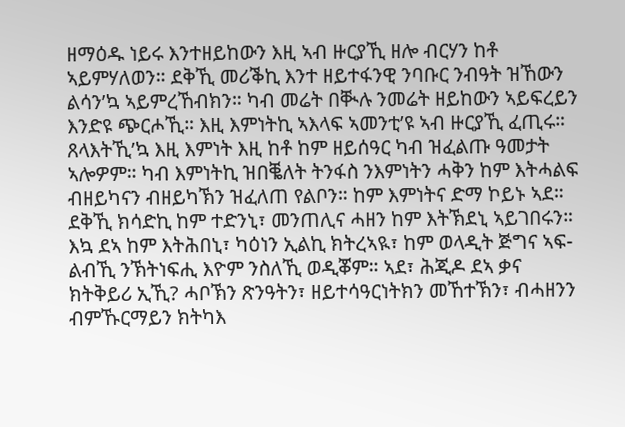ዘማዕዱ ነይሩ እንተዘይከውን እዚ ኣብ ዙርያኺ ዘሎ ብርሃን ከቶ ኣይምሃለወን። ደቅኺ መሪቕኪ እንተ ዘይተፋንዊ ንባቡር ንብዓት ዝኸውን ልሳን’ኳ ኣይምረኸብክን። ካብ መሬት በቚሉ ንመሬት ዘይከውን ኣይፍረይን እንድዩ ጭርሖኺ። እዚ እምነትኪ ኣእላፍ ኣመንቲ’ዩ ኣብ ዙርያኺ ፈጢሩ። ጸላእትኺ’ኳ እዚ እምነት እዚ ከቶ ከም ዘይሰዓር ካብ ዝፈልጡ ዓመታት ኣሎዎም። ካብ እምነትኪ ዝበቘለት ትንፋስ ንእምነትን ሓቅን ከም እትሓልፍ ብዘይካናን ብዘይካኽን ዝፈለጠ የልቦን። ከም እምነትና ድማ ኮይኑ ኣደ። ደቅኺ ክሳድኪ ከም ተድንኒ፣ መንጠሊና ሓዘን ከም እትኽደኒ ኣይገበሩን። እኳ ደኣ ከም እትሕበኒ፣ ካዕነን ኢልኪ ክትረኣዪ፣ ከም ወላዲት ጅግና ኣፍ-ልብኺ ንኽትነፍሒ እዮም ንስለኺ ወዲቖም። ኣደ፣ ሕጂዶ ደኣ ቃና ክትቅይሪ ኢኺ? ሓቦኽን ጽንዓትን፣ ዘይተሳዓርነትክን መኸተኽን፣ ብሓዘንን ብምኹርማይን ክትካእ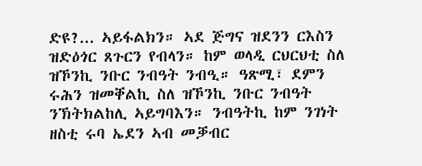ድዩ?... ኣይፋልክን። ኣደ ጅግና ዝደንን ርእስን ዝድዕጎር ጸጉርን የብላን። ከም ወላዲ ርህርህቲ ስለ ዝኾንኪ ንቡር ንብዓት ንብዒ። ዓጽሚ፣ ደምን ሩሕን ዝመቐልኪ ስለ ዝኾንኪ ንቡር ንብዓት ንኽትክልከሊ ኣይግባእን። ንብዓትኪ ከም ንገነት
ዘስቲ ሩባ ኤደን ኣብ መቓብር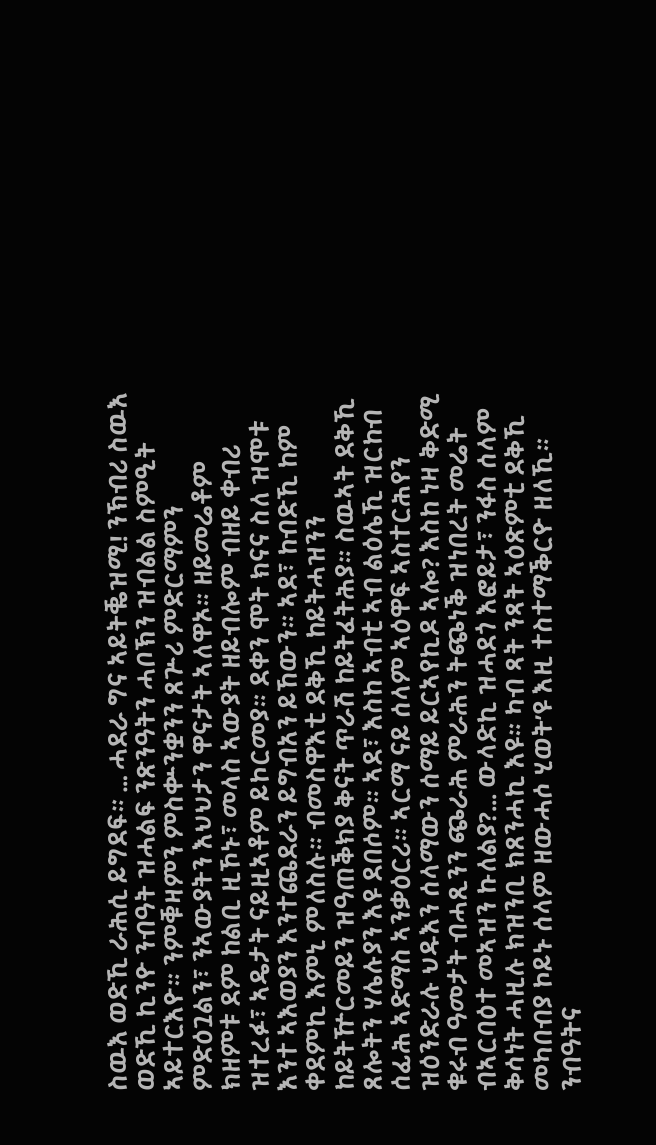ስዉእ ወድኺ ራሕሲ ይግደፍ። … ሓደራ ግና ኣይትቘዝሚ! ንኽብሪ ስዉእ ወድኺ ኪንዮ ንብዓት ዝሓልፍ ንጽንዓትን ሓቦኽን ዝብልል ስምዒት ኣይተርእዮ። ንምቑዛምን ምስቍንቋንን ጸጕሪ ምድርማምን ምድዕጓልን፣ ንኣውያትን እህህታን ዋናታት ኣለዋኦ። ዘይመሬቶም ክዘምቱ ደም ከልቢ ዚኾኑ፣ መላስ ኣውያት ዘይብሎም ብዘይ ቀብሪ ዝተረፉ፣ ኣዴታት ናይዚኣቶም ይኮርመያ። ደቀን ሞት ክናና ስለ ዝሞቱ እንተ ኣእወያን እንተጨደራን ይግብአን ይኸውን። ኣደ፣ ከብድኺ ከም ቀደምኪ እምኒ ምለስሉ። ብመስዋእቲ ደቅኺ ከይትሓዝንን ከይትዅርመይን ዝዓጠቕክያ ቅናት ጥራሽ ከይትፈትሕያ። ስዉኣት ደቅኺ ጸሎትን ሃሌሉያን እዩ ደበሶም። ኣደ፣ እስከ ኣብቲ ኣብ ልዕሌኺ ዝርከብ ሰፊሕ ኣድማስ ኣንቃዕርሪ። ኣርማ ናይ ሰላም ኣዕዋፍ ኣስተርሕየን ዝዕንድራሉ ህዱእን ሰላማውን ሰማይ ይርኣየኪዶ ኣሎ? እስከ ነዛ ቅድሚ ቁሩብ ዓመታት ብሓጺንን ጭራሕ ምራሕን ትጭነቕ ዝነበረት መሬት ብኣርባዕተ መኣዝን ኩለልያ?... ውላድኪ ዝሓደጎ እፎይታ፣ ንፋስ ሰላም ቅሳነት ሓዚሉ ክዝንቢ ክጸንሓኪ እዩ። ካብ ጻት ንጻት ኣዕጽምቲ ደቅኺ መካበብያ ኮይኑ ሰላም ዘውሓሶ ሂወት’ዩ እዚ ተስተማቕርዮ ዘለኺ። ንብዓትና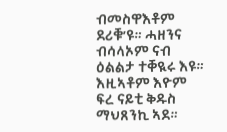ብመስዋእቶም ደሪቑ’ዩ። ሓዘንና ብሳላኦም ናብ ዕልልታ ተቐዪሩ እዩ። እዚኣቶም እዮም ፍረ ናይቲ ቅዱስ ማህጸንኪ ኣደ።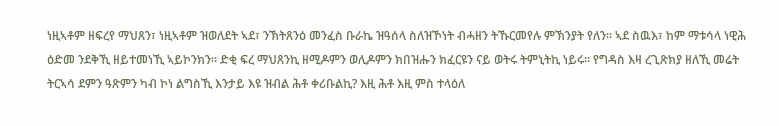ነዚኣቶም ዘፍረየ ማህጸን፣ ነዚኣቶም ዝወለደት ኣደ፣ ንኽትጸንዕ መንፈስ ቡራኬ ዝዓሰላ ስለዝኾነት ብሓዘን ትኹርመየሉ ምኽንያት የለን። ኣደ ስዉእ፣ ከም ማቱሳላ ነዊሕ ዕድመ ንደቅኺ ዘይተመነኺ ኣይኮንክን። ድቂ ፍረ ማህጸንኪ ዘሚዶምን ወሊዶምን ክበዝሑን ክፈርዩን ናይ ወትሩ ትምኒትኪ ነይሩ። የግዳስ እዛ ረጊጽክያ ዘለኺ መሬት ትርኣሳ ደምን ዓጽምን ካብ ኮነ ልግስኺ እንታይ እዩ ዝብል ሕቶ ቀሪቡልኪ? እዚ ሕቶ እዚ ምስ ተላዕለ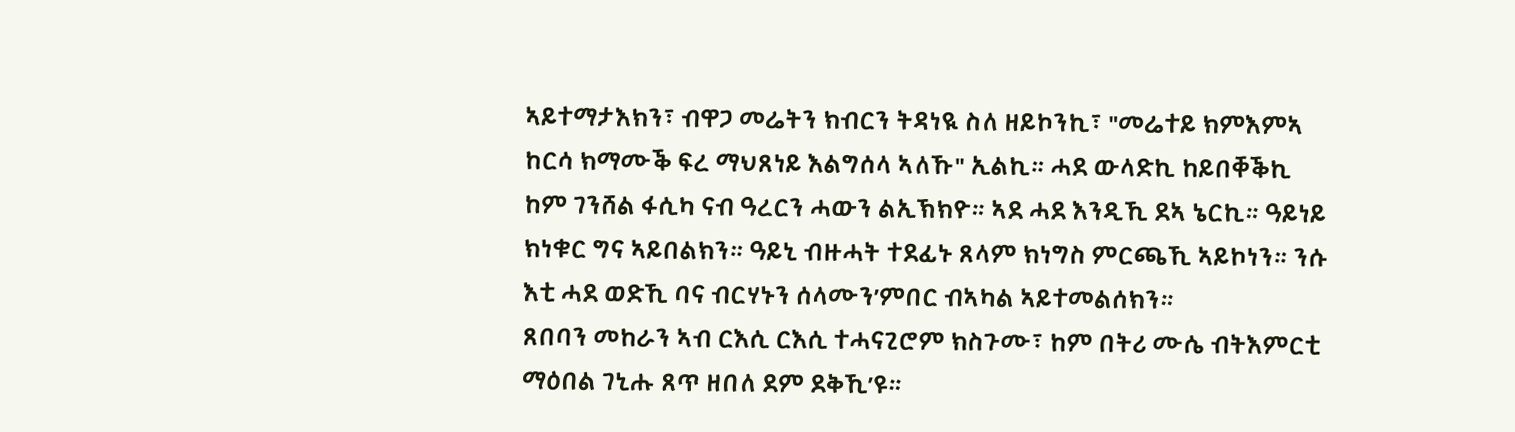ኣይተማታእክን፣ ብዋጋ መሬትን ክብርን ትዳነዪ ስለ ዘይኮንኪ፣ "መሬተይ ክምእምኣ ከርሳ ክማሙቕ ፍረ ማህጸነይ እልግሰላ ኣለኹ" ኢልኪ። ሓደ ውላድኪ ከይበቐቕኪ ከም ገንሸል ፋሲካ ናብ ዓረርን ሓውን ልኢኽክዮ። ኣደ ሓደ እንዲኺ ደኣ ኔርኪ። ዓይነይ ክነቁር ግና ኣይበልክን። ዓይኒ ብዙሓት ተደፊኑ ጸላም ክነግስ ምርጫኺ ኣይኮነን። ንሱ እቲ ሓደ ወድኺ ባና ብርሃኑን ሰላሙን’ምበር ብኣካል ኣይተመልሰክን።
ጸበባን መከራን ኣብ ርእሲ ርእሲ ተሓናጊሮም ክስጉሙ፣ ከም በትሪ ሙሴ ብትእምርቲ ማዕበል ገኒሑ ጸጥ ዘበለ ደም ደቅኺ’ዩ።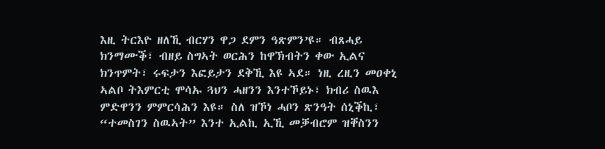እዚ ትርእዮ ዘለኺ ብርሃን ዋጋ ደምን ዓጽምን’ዩ። ብጸሓይ ክንማሙቕ፣ ብዘይ ስግኣት ወርሕን ከዋኽብትን ቀው ኢልና ክንጥምት፣ ሩፍታን እፎይታን ደቅኺ እዩ ኣደ። ነዚ ረዚን መዐቀኒ ኣልቦ ትእምርቲ ሞሳኡ ጓህን ሓዘንን እንተኾይኑ፣ ክብሪ ስዉእ ምድዋንን ምምርሳሕን እዩ። ስለ ዝኾነ ሓቦን ጽንዓት ሰኒቕኪ፣ “ተመስገን ስዉኣት” እንተ ኢልኪ ኢኺ መቓብሮም ዝቐስንን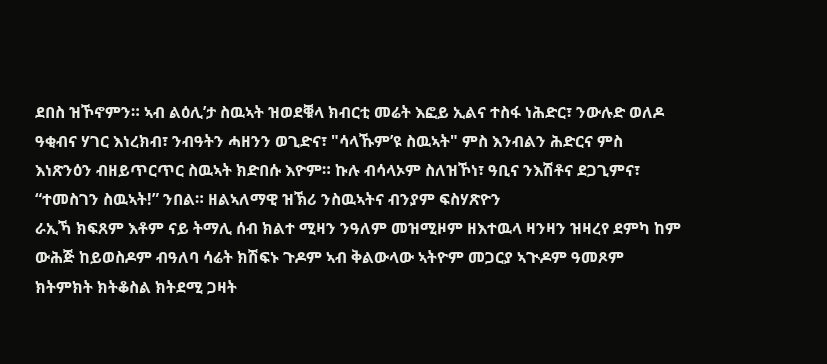ደበስ ዝኾኖምን። ኣብ ልዕሊ’ታ ስዉኣት ዝወደቑላ ክብርቲ መሬት እፎይ ኢልና ተስፋ ነሕድር፣ ንውሉድ ወለዶ ዓቂብና ሃገር እነረክብ፣ ንብዓትን ሓዘንን ወጊድና፣ "ሳላኹም’ዩ ስዉኣት" ምስ እንብልን ሕድርና ምስ እነጽንዕን ብዘይጥርጥር ስዉኣት ክድበሱ እዮም። ኩሉ ብሳላኦም ስለዝኾነ፣ ዓቢና ንእሽቶና ደጋጊምና፣ “ተመስገን ስዉኣት!” ንበል። ዘልኣለማዊ ዝኽሪ ንስዉኣትና ብንያም ፍስሃጽዮን
ራኢኻ ክፍጸም እቶም ናይ ትማሊ ሰብ ክልተ ሚዛን ንዓለም መዝሚዞም ዘእተዉላ ዛንዛን ዝዛረየ ደምካ ከም ውሕጅ ከይወስዶም ብዓለባ ሳሬት ክሽፍኑ ጉዶም ኣብ ቅልውላው ኣትዮም መጋርያ ኣጒዶም ዓመጾም ክትምክት ክትቆስል ክትደሚ ጋዛት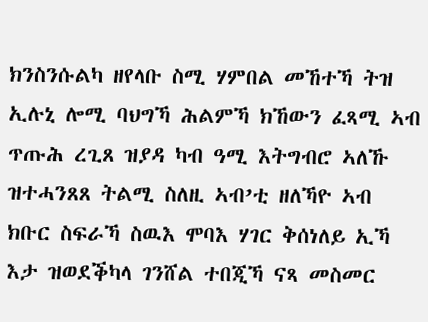ክንስንሱልካ ዘየላቡ ስሚ ሃምበል መኸተኻ ትዝ ኢሉኒ ሎሚ ባህግኻ ሕልምኻ ክኸውን ፈጻሚ ኣብ ጥጡሕ ረጊጸ ዝያዳ ካብ ዓሚ እትግብሮ ኣለኹ ዝተሓንጸጸ ትልሚ ስለዚ ኣብ’ቲ ዘለኻዮ ኣብ ክቡር ስፍራኻ ስዉእ ሞባእ ሃገር ቅሰነለይ ኢኻ እታ ዝወደቕካላ ገንሸል ተበጂኻ ናጻ መስመር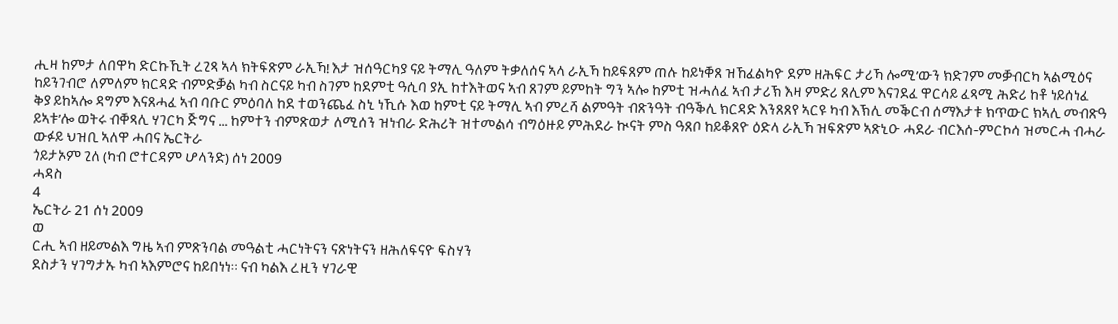ሒዛ ከምታ ለበዋካ ድርኩኺት ረጊጻ ኣላ ክትፍጽም ራኢኻ! እታ ዝሰዓርካያ ናይ ትማሊ ዓለም ትቃለሰና ኣላ ራኢኻ ከይፍጸም ጠሉ ከይነቐጸ ዝኸፈልካዮ ደም ዘሕፍር ታሪኻ ሎሚ’ውን ክድገም መቓብርካ ኣልሚዕና ከይንገብሮ ለምለም ክርዳድ ብምድቓል ካብ ስርናይ ካብ ስገም ከደምቲ ዓሲባ ያኢ ከተእትወና ኣብ ጸገም ይምከት ግን ኣሎ ከምቲ ዝሓለፈ ኣብ ታሪኽ እዛ ምድሪ ጸሊም እናገደፈ ዋርሳይ ፈጻሚ ሕድሪ ከቶ ነይሰነፈ ቅያ ይከኣሎ ዳግም እናጸሓፈ ኣብ ባቡር ምዕባለ ከደ ተወንጨፈ ስኒ ነኺሱ እወ ከምቲ ናይ ትማሊ ኣብ ምረሻ ልምዓት ብጽንዓት ብዓቕሊ ክርዳድ እንጸጸየ ኣርዩ ካብ እኽሊ መቕርብ ሰማእታቱ ክጥውር ክኣሊ መብጽዓ ይኣቱ’ሎ ወትሩ ብቐጻሊ ሃገርካ ጅግና ... ከምተን ብምጽወታ ለሚሰን ዝነብራ ድሕሪት ዝተመልሳ ብግዕዙይ ምሕደራ ኲናት ምስ ዓጸቦ ከይቆጸዮ ዕድላ ራኢኻ ዝፍጽም ኣጽኒዑ ሓደራ ብርእሰ-ምርኮሳ ዝመርሓ ብሓራ ውፉይ ህዝቢ ኣለዋ ሓበና ኤርትራ
ጎይታኦም ጊለ (ካብ ሮተርዳም ሆላንድ) ሰነ 2009
ሓዳስ
4
ኤርትራ 21 ሰነ 2009
ወ
ርሒ ኣብ ዘይመልእ ግዜ ኣብ ምጽንባል መዓልቲ ሓርነትናን ናጽነትናን ዘሕለፍናዮ ፍስሃን
ደስታን ሃገግታኡ ካብ ኣእምሮና ከይበነነ። ናብ ካልእ ረዚን ሃገራዊ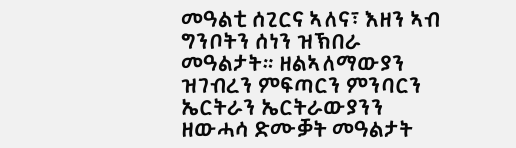መዓልቲ ሰጊርና ኣለና፣ እዘን ኣብ ግንቦትን ሰነን ዝኽበራ መዓልታት። ዘልኣለማውያን ዝገብረን ምፍጣርን ምንባርን ኤርትራን ኤርትራውያንን ዘውሓሳ ድሙቓት መዓልታት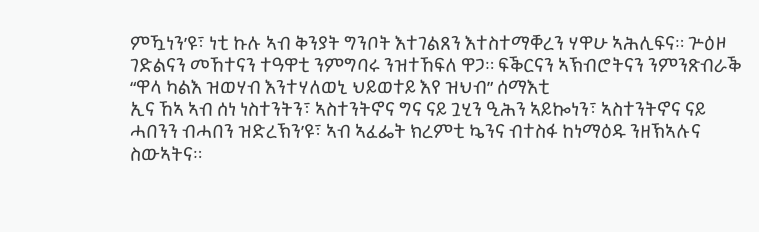ምዃነን’ዩ፣ ነቲ ኩሉ ኣብ ቅንያት ግንቦት እተገልጸን እተስተማቐረን ሃዋሁ ኣሕሊፍና። ጕዕዞ ገድልናን መኸተናን ተዓዋቲ ንምግባሩ ንዝተኸፍለ ዋጋ። ፍቕርናን ኣኽብሮትናን ንምንጽብራቕ
“ዋላ ካልእ ዝወሃብ እንተሃለወኒ ህይወተይ እየ ዝህብ” ሰማእቲ
ኢና ኸኣ ኣብ ሰነ ነስተንትን፣ ኣስተንትኖና ግና ናይ ጓሂን ዒሕን ኣይኰነን፣ ኣስተንትኖና ናይ ሓበንን ብሓበን ዝድረኽን’ዩ፣ ኣብ ኣፈፌት ክረምቲ ኴንና ብተስፋ ከነማዕዱ ንዘኽኣሉና ስውኣትና።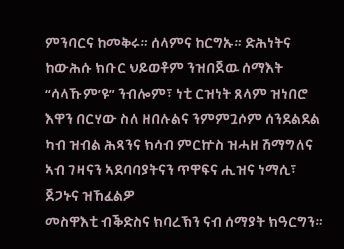ምንባርና ከመቅሩ። ሰላምና ከርግኡ። ድሕነትና ከውሕሱ ክቡር ህይወቶም ንዝበጀዉ ሰማእት “ሳላኹም’ዩ” ንብሎም፣ ነቲ ርዝነት ጸላም ዝነበሮ እዋን በርሃው ስለ ዘበሉልና ንምምጓሶም ሰንደልደል ካብ ዝብል ሕጻንና ክሳብ ምርኵስ ዝሓዘ ሽማግለና ኣብ ገዛናን ኣደባባያትናን ጥዋፍና ሒዝና ነማሲ፣ ጀጋኑና ዝኸፈልዎ
መስዋእቲ ብቕድስና ክባረኽን ናብ ሰማያት ክዓርግን።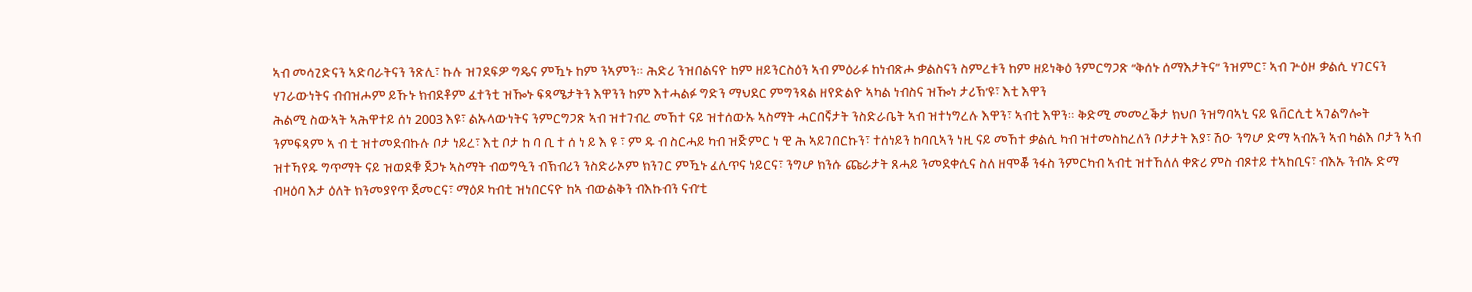ኣብ መሳጊድናን ኣድባራትናን ንጽሊ፣ ኩሉ ዝገደፍዎ ግዴና ምዃኑ ከም ንኣምን። ሕድሪ ንዝበልናዮ ከም ዘይንርስዕን ኣብ ምዕራፉ ከነብጽሖ ቃልስናን ስምረቱን ከም ዘይነቅዕ ንምርግጋጽ “ቅሰኑ ሰማእታትና” ንዝምር፣ ኣብ ጕዕዞ ቃልሲ ሃገርናን ሃገራውነትና ብብዝሖም ይኹኑ ክብደቶም ፈተንቲ ዝዀኑ ፍጻሜታትን እዋንን ከም እተሓልፉ ግድን ማህደር ምግንጻል ዘየድልዮ ኣካል ነብስና ዝዀነ ታሪኽ’ዩ፣ እቲ እዋን
ሕልሚ ስውኣት ኣሕዋተይ ሰነ 2003 እዩ፣ ልኡላውነትና ንምርግጋጽ ኣብ ዝተገብረ መኸተ ናይ ዝተሰውኡ ኣስማት ሓርበኛታት ንስድራቤት ኣብ ዝተነግረሉ እዋን፣ ኣብቲ እዋን። ቅድሚ መመረቕታ ክህቦ ንዝግባኣኒ ናይ ዪቨርሲቲ ኣገልግሎት ንምፍጻም ኣ ብ ቲ ዝተመደብኩሉ ቦታ ነይረ፣ እቲ ቦታ ከ ባ ቢ ተ ሰ ነ ይ እ ዩ ፣ ም ዱ ብ ስርሓይ ካብ ዝጅምር ነ ዊ ሕ ኣይገበርኩን፣ ተሰነይን ከባቢኣን ነዚ ናይ መኸተ ቃልሲ ካብ ዝተመስከረለን ቦታታት እያ፣ ሽዑ ንግሆ ድማ ኣብኡን ኣብ ካልእ ቦታን ኣብ ዝተኻየዱ ግጥማት ናይ ዝወደቑ ጀጋኑ ኣስማት ብወግዒን ብኽብሪን ንስድራኦም ክንገር ምዃኑ ፈሊጥና ነይርና፣ ንግሆ ክንሱ ጩራታት ጸሓይ ንመደቀሲና ስለ ዘሞቖ ንፋስ ንምርካብ ኣብቲ ዝተኸለለ ቀጽሪ ምስ ብጾተይ ተኣከቢና፣ ብእኡ ንብኡ ድማ ብዛዕባ እታ ዕለት ክንመያየጥ ጀመርና፣ ማዕዶ ካብቲ ዝነበርናዮ ከኣ ብውልቅን ብእኩብን ናብ’ቲ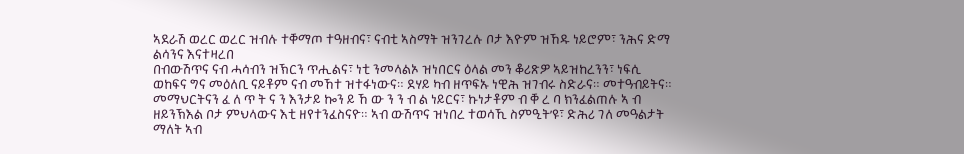ኣደራሽ ወረር ወረር ዝብሉ ተቐማጦ ተዓዘብና፣ ናብቲ ኣስማት ዝንገረሉ ቦታ እዮም ዝኸዱ ነይሮም፣ ንሕና ድማ ልሳንና እናተዛረበ
በብውሽጥና ናብ ሓሳብን ዝኽርን ጥሒልና፣ ነቲ ንመላልኦ ዝነበርና ዕላል መን ቆሪጽዎ ኣይዝከረንን፣ ነፍሲ ወከፍና ግና መዕለቢ ናይቶም ናብ መኸተ ዝተፋነውና። ደሃይ ካብ ዘጥፍኡ ነዊሕ ዝገብሩ ስድራና። መተዓብይትና። መማህርትናን ፈ ለ ጥ ት ና ን እንታይ ኰን ይ ኸ ው ን ን ብ ል ነይርና፣ ኩነታቶም ብ ቐ ረ ባ ክንፈልጠሉ ኣ ብ ዘይንኽእል ቦታ ምህላውና እቲ ዘየተንፈስናዮ። ኣብ ውሽጥና ዝነበረ ተወሳኺ ስምዒት’ዩ፣ ድሕሪ ገለ መዓልታት ማለት ኣብ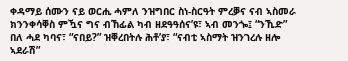ቀዳማይ ሰሙን ናይ ወርሒ ሓምለ ንዝግበር ስነ-ስርዓት ምረቓና ናብ ኣስመራ ክንንቀሳቐስ ምዃና ግና ብኸፊል ካብ ዘደዓዓሰና’ዩ፣ ኣብ መንጐ፤ “ንኺድ” በለ ሓደ ካባና፣ “ናበይ?” ዝቐረበትሉ ሕቶ’ያ፣ “ናብቲ ኣስማት ዝንገረሉ ዘሎ ኣደራሽ”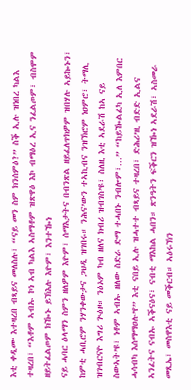እቲ ቀዲሙ እተዛረበ ብጻይና መለስሉ፣ “ናይ መን ስም ክንሰምዕ?” ስቕ ኢሉ ዝነበረ ካልእ ተዛረበ፣ “እቶም ኣብኡ ኮነ ኣብ ካልእ ኣስማቶም ዝጽዋዕ እኮ ብማዕረ ኢና ንፈልጦም፣ ብስሞም ዘይትፈልጦም ክዀኑ ይኽእሉ እዮም፣ እንተዀነ
ናይ ሓባር ዕላማን ስምን ዘለዎም እዮም፣ ሰማእታትና በብንጽል ዘይፈለጥክዎም ዝበሃሉ ኣይኰኑን፣ ከምቲ ሓቢሮም ንሃንቀውታና ጋህዲ ዝገበሩ። ንሕና’ውን ተኣኪብና ንዝኽሮም ነዐምሮ፣ ትማሊ ዝገብርናዮ እግሪ ጕዕዞ። ንዕኦም ካብ ዘለና ክብሪ ዝብገስ’ዩ፣ ስለዚ እቲ ኣደራሽ ከኣ ናይ ስውኣት’ዩ፣ ነቶም ኣብኡ ዘለው ስድራ ድማ ተሓበኑ ንብሎም፣…” “ከይዀልፈካ ኢለ እምበር ሓሳብካ እሰማማዐሉ’የ” እቲ ናበይ ኢሉ ዝሓተተ ብጻይና ተዛረበ፣ ድሕሪ’ዚ ብድድ ኢልና ኣንፈትና ናብኡ ኣቕናዕና፣ ናብቲ ማእከል ሓበን። ጽንዓትን ፍቕርን ዝዀነ ኣደራሽ፣ ኣስመራ መጺኤ፣ መስዋእቲ ናይ መቕርብ። ኣዕሩኽን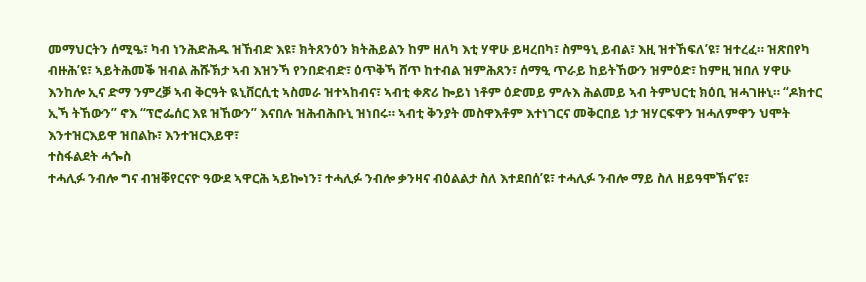መማህርትን ሰሚዔ፣ ካብ ነንሕድሕዱ ዝኸብድ እዩ፣ ክትጸንዕን ክትሕይልን ከም ዘለካ እቲ ሃዋሁ ይዛረበካ፣ ስምዓኒ ይብል፣ እዚ ዝተኸፍለ’ዩ፣ ዝተረፈ። ዝጽበየካ ብዙሕ’ዩ፣ ኣይትሕመቕ ዝብል ሕሹኽታ ኣብ እዝንኻ የንበድብድ፣ ዕጥቅኻ ሸጥ ከተብል ዝምሕጸን፣ ሰማዒ ጥራይ ከይትኸውን ዝምዕድ፣ ከምዚ ዝበለ ሃዋሁ እንከሎ ኢና ድማ ንምረቓ ኣብ ቅርዓት ዪኒቨርሲቲ ኣስመራ ዝተኣከብና፣ ኣብቲ ቀጽሪ ኰይነ ነቶም ዕድመይ ምሉእ ሕልመይ ኣብ ትምህርቲ ክዕቢ ዝሓገዙኒ። “ዶክተር ኢኻ ትኸውን” ኖእ “ፕሮፌሰር እዩ ዝኸውን” እናበሉ ዝሕብሕቡኒ ዝነበሩ። ኣብቲ ቅንያት መስዋእቶም እተነገርና መቅርበይ ነታ ዝሃርፍዋን ዝሓለምዋን ህሞት እንተዝርእይዋ ዝበልኩ፣ እንተዝርእይዋ፣
ተስፋልደት ሓጐስ
ተሓሊፉ ንብሎ ግና ብዝቐየርናዮ ዓውደ ኣዋርሕ ኣይኰነን፣ ተሓሊፉ ንብሎ ቃንዛና ብዕልልታ ስለ እተደበሰ’ዩ፣ ተሓሊፉ ንብሎ ማይ ስለ ዘይዓሞኽና’ዩ፣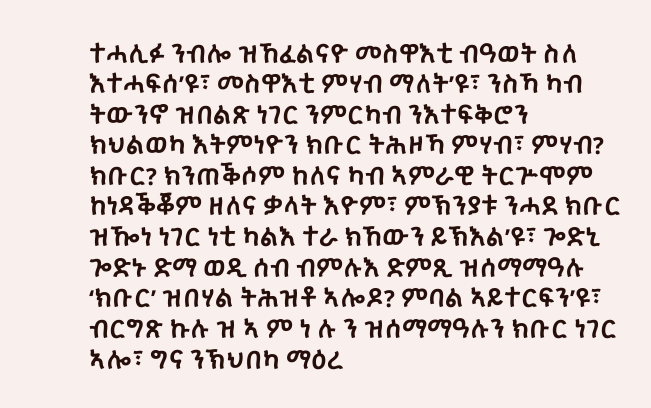ተሓሊፉ ንብሎ ዝኸፈልናዮ መስዋእቲ ብዓወት ስለ እተሓፍሰ’ዩ፣ መስዋእቲ ምሃብ ማለት’ዩ፣ ንስኻ ካብ ትውንኖ ዝበልጽ ነገር ንምርካብ ንእተፍቅሮን ክህልወካ እትምነዮን ክቡር ትሕዞኻ ምሃብ፣ ምሃብ? ክቡር? ክንጠቕሶም ከለና ካብ ኣምራዊ ትርጕሞም ከነዳቕቖም ዘለና ቃላት እዮም፣ ምኽንያቱ ንሓደ ክቡር ዝዀነ ነገር ነቲ ካልእ ተራ ክኸውን ይኽእል’ዩ፣ ጐድኒ ጐድኑ ድማ ወዲ ሰብ ብምሉእ ድምጺ ዝሰማማዓሉ ‘ክቡር’ ዝበሃል ትሕዝቶ ኣሎዶ? ምባል ኣይተርፍን’ዩ፣ ብርግጽ ኩሉ ዝ ኣ ም ነ ሉ ን ዝሰማማዓሉን ክቡር ነገር ኣሎ፣ ግና ንኽህበካ ማዕረ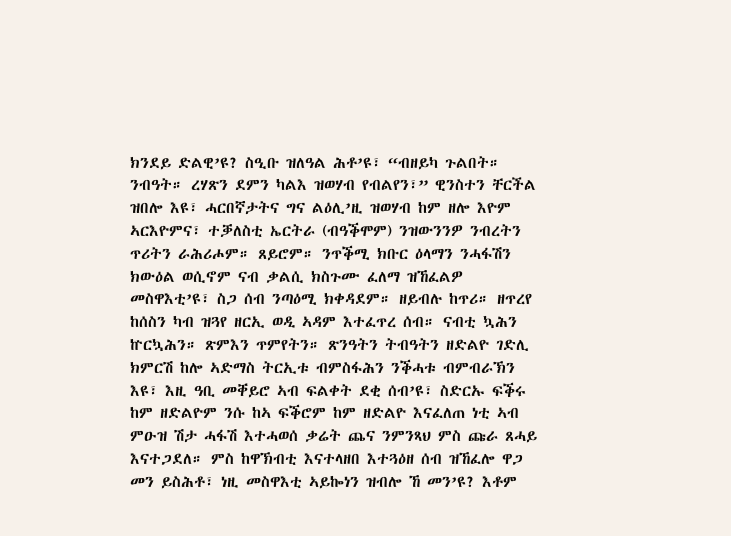ክንደይ ድልዊ’ዩ? ስዒቡ ዝለዓል ሕቶ’ዩ፣ “ብዘይካ ጉልበት። ንብዓት። ረሃጽን ደምን ካልእ ዝወሃብ የብልየን፣” ዊንስተን ቸርችል ዝበሎ እዩ፣ ሓርበኛታትና ግና ልዕሊ’ዚ ዝወሃብ ከም ዘሎ እዮም ኣርእዮምና፣ ተቓለስቲ ኤርትራ (ብዓቕሞም) ንዝውንንዎ ንብረትን ጥሪትን ራሕሪሖም። ጸይሮም። ንጥቕሚ ክቡር ዕላማን ንሓፋሽን ክውዕል ወሲኖም ናብ ቃልሲ ክስጉሙ ፈለማ ዝኸፈልዎ መስዋእቲ’ዩ፣ ስጋ ሰብ ንጣዕሚ ክቀዳደም። ዘይብሉ ከጥሪ። ዘጥረየ ከሰስን ካብ ዝጓየ ዘርኢ ወዲ ኣዳም እተፈጥረ ሰብ። ናብቲ ኳሕን ኵርኳሕን። ጽምእን ጥምየትን። ጽንዓትን ትብዓትን ዘድልዮ ገድሊ ክምርሽ ከሎ ኣድማስ ትርኢቱ ብምስፋሕን ንቕሓቱ ብምብራኽን እዩ፣ እዚ ዓቢ መቐይሮ ኣብ ፍልቀት ደቂ ሰብ’ዩ፣ ስድርኡ ፍቕሩ ከም ዘድልዮም ንሱ ከኣ ፍቕሮም ከም ዘድልዮ እናፈለጠ ነቲ ኣብ ምዑዝ ሽታ ሓፋሽ እተሓወሰ ቃሬት ጨና ንምንጻህ ምስ ጩራ ጸሓይ እናተጋደለ። ምስ ከዋኽብቲ እናተላዘበ እተጓዕዘ ሰብ ዝኸፈሎ ዋጋ መን ይስሕቶ፣ ነዚ መስዋእቲ ኣይኰነን ዝብሎ ኸ መን’ዩ? እቶም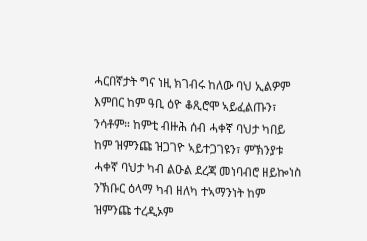ሓርበኛታት ግና ነዚ ክገብሩ ከለው ባህ ኢልዎም እምበር ከም ዓቢ ዕዮ ቆጺሮሞ ኣይፈልጡን፣ ንሳቶም። ከምቲ ብዙሕ ሰብ ሓቀኛ ባህታ ካበይ ከም ዝምንጩ ዝጋገዮ ኣይተጋገዩን፣ ምኽንያቱ ሓቀኛ ባህታ ካብ ልዑል ደረጃ መነባብሮ ዘይኰነስ ንኽቡር ዕላማ ካብ ዘለካ ተኣማንነት ከም ዝምንጩ ተረዲኦም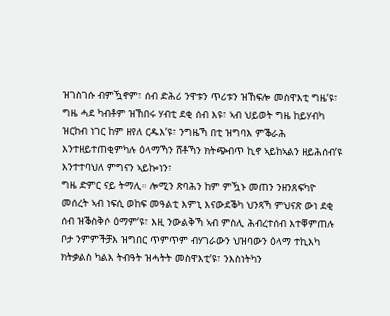ዝገስገሱ ብምዃኖም፣ ሰብ ድሕሪ ንዋቱን ጥሪቱን ዝኸፍሎ መስዋእቲ ግዜ’ዩ፣ ግዜ ሓደ ካብቶም ዝኸበሩ ሃብቲ ደቂ ሰብ እዩ፣ ኣብ ህይወት ግዜ ከይሃብካ ዝርከብ ነገር ከም ዘየለ ርዱእ’ዩ፣ ንግዜኻ በቲ ዝግባእ ምቕራሕ እንተዘይተጠቂምካሉ ዕላማኻን ሸቶኻን ክትጭብጥ ኪኖ ኣይከኣልን ዘይሕሰብ’ዩ እንተተባህለ ምግናን ኣይኰነን፣
ግዜ ድምር ናይ ትማሊ። ሎሚን ጽባሕን ከም ምዃኑ መጠን ንዘንጸፍካዮ መሰረት ኣብ ነፍሲ ወከፍ መዓልቲ እምኒ እናውደቕካ ህንጻኻ ምህናጽ ውነ ደቂ ሰብ ዝቕስቅሶ ዕማም’ዩ፣ እዚ ንውልቅኻ ኣብ ምስሊ ሕብረተሰብ እተቐምጠሉ ቦታ ንምምችቻእ ዝግበር ጥምጥም ብሃገራውን ህዝባውን ዕላማ ተኪእካ ክትቃልስ ካልእ ትብዓት ዝሓትት መስዋእቲ’ዩ፣ ንእስነትካን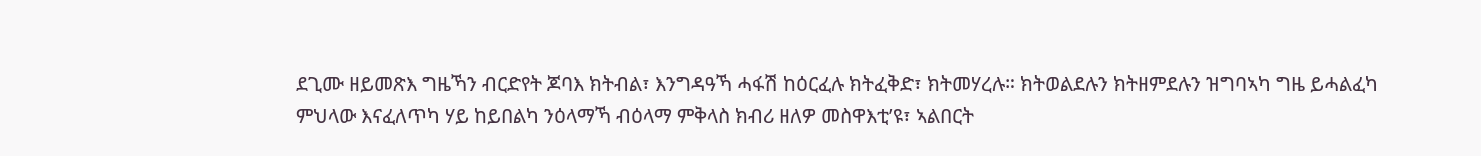ደጊሙ ዘይመጽእ ግዜኻን ብርድየት ጆባእ ክትብል፣ እንግዳዓኻ ሓፋሽ ከዕርፈሉ ክትፈቅድ፣ ክትመሃረሉ። ክትወልደሉን ክትዘምደሉን ዝግባኣካ ግዜ ይሓልፈካ ምህላው እናፈለጥካ ሃይ ከይበልካ ንዕላማኻ ብዕላማ ምቅላስ ክብሪ ዘለዎ መስዋእቲ’ዩ፣ ኣልበርት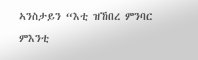ኣንስታይን “እቲ ዝኸበረ ምንባር ምእንቲ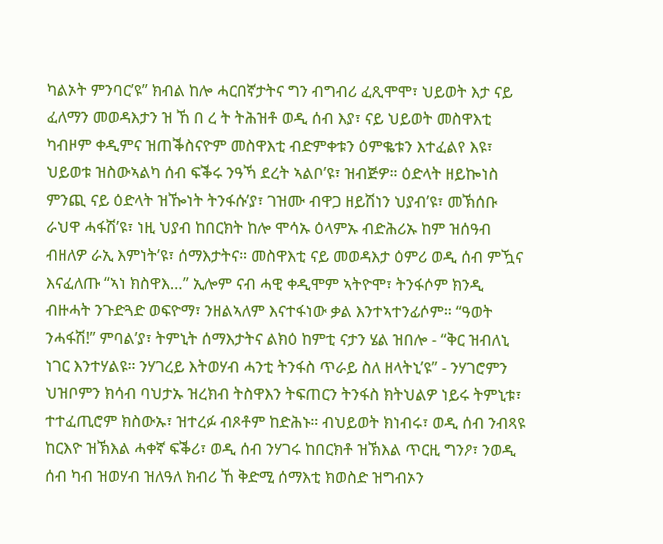ካልኦት ምንባር’ዩ” ክብል ከሎ ሓርበኛታትና ግን ብግብሪ ፈጺሞሞ፣ ህይወት እታ ናይ ፈለማን መወዳእታን ዝ ኸ በ ረ ት ትሕዝቶ ወዲ ሰብ እያ፣ ናይ ህይወት መስዋእቲ ካብዞም ቀዲምና ዝጠቕስናዮም መስዋእቲ ብድምቀቱን ዕምቈቱን እተፈልየ እዩ፣ ህይወቱ ዝስውኣልካ ሰብ ፍቕሩ ንዓኻ ደረት ኣልቦ’ዩ፣ ዝብጅዎ። ዕድላት ዘይኰነስ ምንጪ ናይ ዕድላት ዝዀነት ትንፋሱ’ያ፣ ገዝሙ ብዋጋ ዘይሽነን ህያብ’ዩ፣ መኽሰቡ ራህዋ ሓፋሽ’ዩ፣ ነዚ ህያብ ከበርክት ከሎ ሞሳኡ ዕላምኡ ብድሕሪኡ ከም ዝሰዓብ ብዘለዎ ራኢ እምነት’ዩ፣ ሰማእታትና። መስዋእቲ ናይ መወዳእታ ዕምሪ ወዲ ሰብ ምዃና እናፈለጡ “ኣነ ክስዋእ…” ኢሎም ናብ ሓዊ ቀዲሞም ኣትዮሞ፣ ትንፋሶም ክንዲ ብዙሓት ንጉድጓድ ወፍዮማ፣ ንዘልኣለም እናተፋነው ቃል እንተኣተንፊሶም። “ዓወት ንሓፋሽ!” ምባል’ያ፣ ትምኒት ሰማእታትና ልክዕ ከምቲ ናታን ሄል ዝበሎ - “ቅር ዝብለኒ ነገር እንተሃልዩ። ንሃገረይ እትወሃብ ሓንቲ ትንፋስ ጥራይ ስለ ዘላትኒ’ዩ” - ንሃገሮምን ህዝቦምን ክሳብ ባህታኡ ዝረክብ ትስዋእን ትፍጠርን ትንፋስ ክትህልዎ ነይሩ ትምኒቱ፣ ተተፈጢሮም ክስውኡ፣ ዝተረፉ ብጾቶም ከድሕኑ። ብህይወት ክነብሩ፣ ወዲ ሰብ ንብጻዩ ከርእዮ ዝኽእል ሓቀኛ ፍቕሪ፣ ወዲ ሰብ ንሃገሩ ከበርክቶ ዝኽእል ጥርዚ ግንዖ፣ ንወዲ ሰብ ካብ ዝወሃብ ዝለዓለ ክብሪ ኸ ቅድሚ ሰማእቲ ክወስድ ዝግብኦን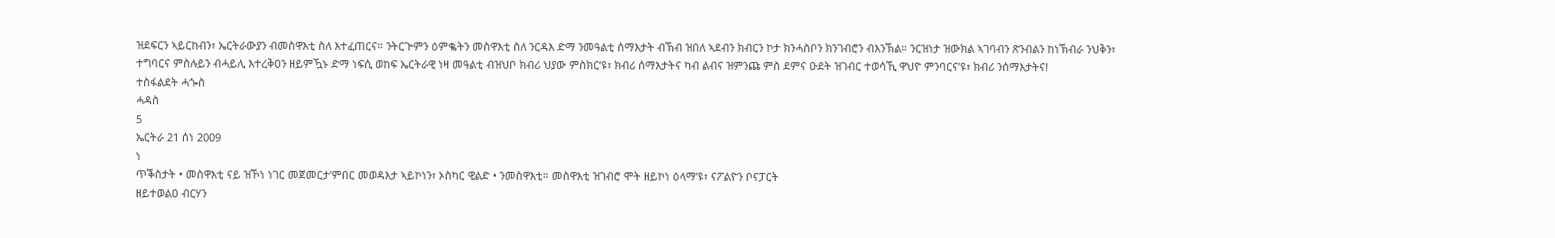ዝደፍርን ኣይርከብን፣ ኤርትራውያን ብመስዋእቲ ስለ እተፈጠርና። ንትርጕምን ዕምቈትን መስዋእቲ ስለ ንርዳእ ድማ ንመዓልቲ ሰማእታት ብኽብ ዝበለ ኣደብን ክብርን ኮታ ክንሓስቦን ክንገብሮን ብእንኽል። ንርዝነታ ዝውክል ኣገባብን ጽንብልን ከነኽብራ ንህቅን፣ ተግባርና ምስሉይን ብሓይሊ እተረቅዐን ዘይምዃኑ ድማ ነፍሲ ወከፍ ኤርትራዊ ነዛ መዓልቲ ብዝህቦ ክብሪ ህያው ምስክር’ዩ፣ ክብሪ ሰማእታትና ካብ ልብና ዝምንጩ ምስ ደምና ዑደት ዝገብር ተወሳኺ ዋህዮ ምንባርና’ዩ፣ ክብሪ ንሰማእታትና!
ተስፋልደት ሓጐስ
ሓዳስ
5
ኤርትራ 21 ሰነ 2009
ነ
ጥቕስታት • መስዋእቲ ናይ ዝኾነ ነገር መጀመርታ’ምበር መወዳእታ ኣይኮነን፣ ኦስካር ዊልድ • ንመስዋእቲ። መስዋእቲ ዝገብሮ ሞት ዘይኮነ ዕላማ’ዩ፣ ናፖልዮን ቦናፓርት
ዘይተወልዐ ብርሃን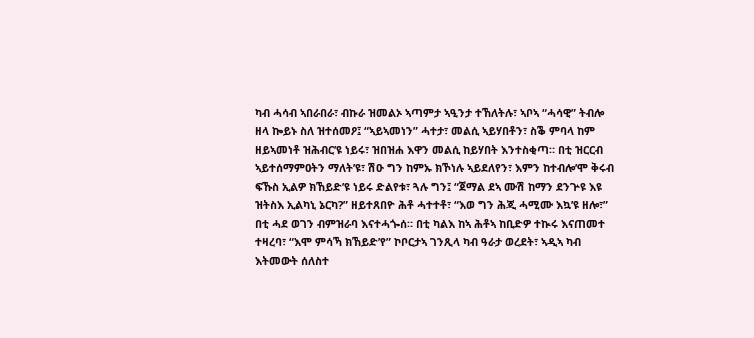ካብ ሓሳብ ኣበራበራ፣ ብኩራ ዝመልኦ ኣጣምታ ኣዒንታ ተኸለትሉ፣ ኣቦኣ “ሓሳዊ” ትብሎ ዘላ ኰይኑ ስለ ዝተሰመዖ፤ “ኣይኣመነን” ሓተታ፣ መልሲ ኣይሃበቶን፣ ስቕ ምባላ ከም ዘይኣመነቶ ዝሕብር’ዩ ነይሩ፣ ዝበዝሐ እዋን መልሲ ከይሃበት እንተስቂጣ። በቲ ዝርርብ ኣይተሰማምዐትን ማለት’ዩ፣ ሽዑ ግን ከምኡ ክኾነሉ ኣይደለየን፣ እምን ከተብሎ’ሞ ቅሩብ ፍኹስ ኢልዎ ክኸይድ’ዩ ነይሩ ድልየቱ፣ ጓሉ ግን፤ “ጀማል ደኣ ሙሽ ከማን ደንጕዩ እዩ ዝትስእ ኢልካኒ ኔርካ?” ዘይተጸበዮ ሕቶ ሓተተቶ፣ “እወ ግን ሕጂ ሓሚሙ እኳ’ዩ ዘሎ፣” በቲ ሓደ ወገን ብምዝራባ እናተሓጐሰ። በቲ ካልእ ከኣ ሕቶኣ ከቢድዎ ተኲሩ እናጠመተ ተዛረባ፣ “እሞ ምሳኻ ክኸይድ’የ” ኮቦርታኣ ገንጺላ ካብ ዓራታ ወረደት፣ ኣዲኣ ካብ እትመውት ሰለስተ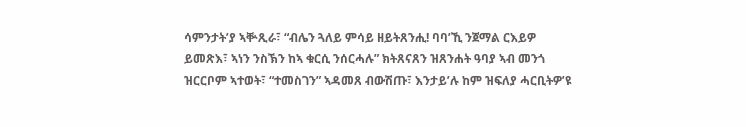ሳምንታት’ያ ኣቝጺራ፣ “ብሌን ጓለይ ምሳይ ዘይትጸንሒ! ባባ’ኺ ንጀማል ርእይዎ ይመጽእ፣ ኣነን ንስኽን ከኣ ቁርሲ ንሰርሓሉ” ክትጸናጸን ዝጸንሐት ዓባያ ኣብ መንጎ ዝርርቦም ኣተወት፣ “ተመስገን” ኣዳመጸ ብውሽጡ፣ እንታይ’ሉ ከም ዝፍለያ ሓርቢትዎ’ዩ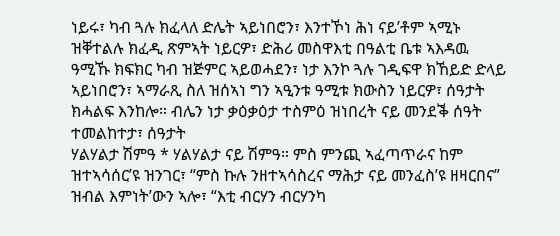ነይሩ፣ ካብ ጓሉ ክፈላለ ድሌት ኣይነበሮን፣ እንተኾነ ሕነ ናይ’ቶም ኣሚኑ ዝቐተልሉ ክፈዲ ጽምኣት ነይርዎ፣ ድሕሪ መስዋእቲ በዓልቲ ቤቱ ኣእዳዉ ዓሚኹ ክፍክር ካብ ዝጅምር ኣይወሓደን፣ ነታ እንኮ ጓሉ ገዲፍዋ ክኸይድ ድላይ ኣይነበሮን፣ ኣማራጺ ስለ ዝሰኣነ ግን ኣዒንቱ ዓሚቱ ክውስን ነይርዎ፣ ሰዓታት ክሓልፍ እንከሎ። ብሌን ነታ ቃዕቃዕታ ተስምዕ ዝነበረት ናይ መንደቕ ሰዓት ተመልከተታ፣ ሰዓታት
ሃልሃልታ ሽምዓ * ሃልሃልታ ናይ ሽምዓ። ምስ ምንጪ ኣፈጣጥራና ከም ዝተኣሳሰር’ዩ ዝንገር፣ “ምስ ኩሉ ንዘተኣሳስረና ማሕታ ናይ መንፈስ’ዩ ዘዛርበና” ዝብል እምነት’ውን ኣሎ፣ “እቲ ብርሃን ብርሃንካ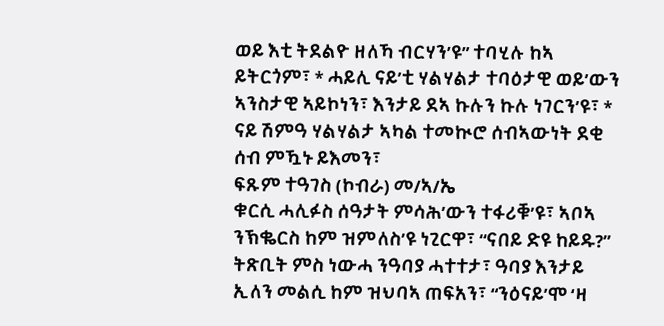ወይ እቲ ትደልዮ ዘለኻ ብርሃን’ዩ” ተባሂሉ ከኣ ይትርጎም፣ * ሓይሊ ናይ’ቲ ሃልሃልታ ተባዕታዊ ወይ’ውን ኣንስታዊ ኣይኮነን፣ እንታይ ደኣ ኩሉን ኩሉ ነገርን’ዩ፣ * ናይ ሽምዓ ሃልሃልታ ኣካል ተመኲሮ ሰብኣውነት ደቂ ሰብ ምዃኑ ይእመን፣
ፍጹም ተዓገስ (ኮብራ) መ/ኣ/ኤ
ቁርሲ ሓሊፉስ ሰዓታት ምሳሕ’ውን ተፋሪቑ’ዩ፣ ኣቦኣ ንኽቈርስ ከም ዝምለስ’ዩ ነጊርዋ፣ “ናበይ ድዩ ከይዱ?” ትጽቢት ምስ ነውሓ ንዓባያ ሓተተታ፣ ዓባያ እንታይ ኢለን መልሲ ከም ዝህባኣ ጠፍአን፣ “ንዕናይ’ሞ ‘ዛ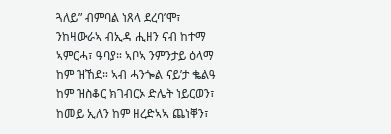ጓለይ” ብምባል ነጸላ ደረባ’ሞ፣ ንከዛውራኣ ብኢዳ ሒዘን ናብ ከተማ ኣምርሓ፣ ዓባያ። ኣቦኣ ንምንታይ ዕላማ ከም ዝኸደ። ኣብ ሓንጐል ናይ’ታ ቈልዓ ከም ዝስቆር ክገብርኦ ድሌት ነይርወን፣ ከመይ ኢለን ከም ዘረድኣኣ ጨነቐን፣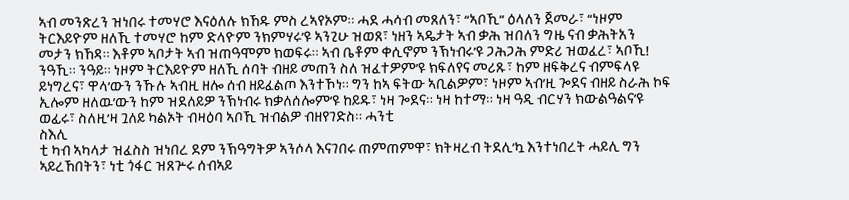ኣብ መንጽረን ዝነበሩ ተመሃሮ እናዕለሉ ክኸዱ ምስ ረኣየኦም። ሓደ ሓሳብ መጸለን፣ “ኣቦኺ” ዕላለን ጀመራ፣ “ነዞም ትርእይዮም ዘለኺ ተመሃሮ ከም ድላዮም ንክምሃሩ’ዩ ኣንጊሁ ዝወጸ፣ ነዘን ኣዴታት ኣብ ቃሕ ዝበለን ግዜ ናብ ቃሕትአን መታን ክኸዳ። እቶም ኣቦታት ኣብ ዝጠዓሞም ክወፍሩ። ኣብ ቤቶም ቀሲኖም ንኽነብሩ’ዩ ጋሕጋሕ ምድሪ ዝወፈረ፣ ኣቦኺ! ንዓኺ። ንዓይ። ነዞም ትርእይዮም ዘለኺ ሰባት ብዘይ መጠን ስለ ዝፈተዎም’ዩ ክፍለየና መሪጹ፣ ከም ዘፍቅረና ብምፍላዩ ይነግረና፣ ዋላ’ውን ንኹሉ ኣብዚ ዘሎ ሰብ ዘይፈልጦ እንተኾነ። ግን ከኣ ፍትው ኣቢልዎም፣ ነዞም ኣብ’ዚ ጐደና ብዘይ ስራሕ ኮፍ ኢሎም ዘለዉ’ውን ከም ዝደለይዎ ንኽነብሩ ክቃለሰሎም’ዩ ከይዱ፣ ነዛ ጐደና። ነዛ ከተማ። ነዛ ዓዲ ብርሃን ክውልዓልና’ዩ ወፊሩ፣ ስለዚ’ዛ ጓለይ ካልኦት ብዛዕባ ኣቦኺ ዝብልዎ ብዘየገድስ። ሓንቲ
ስእሊ
ቲ ካብ ኣካላታ ዝፈስስ ዝነበረ ደም ንኽዓግትዎ ኣንሶላ እናገበሩ ጠምጠምዋ፣ ክትዛረብ ትደሊ’ኳ እንተነበረት ሓይሊ ግን ኣይረኸበትን፣ ነቲ ጎፋር ዝጸጕሩ ሰብኣይ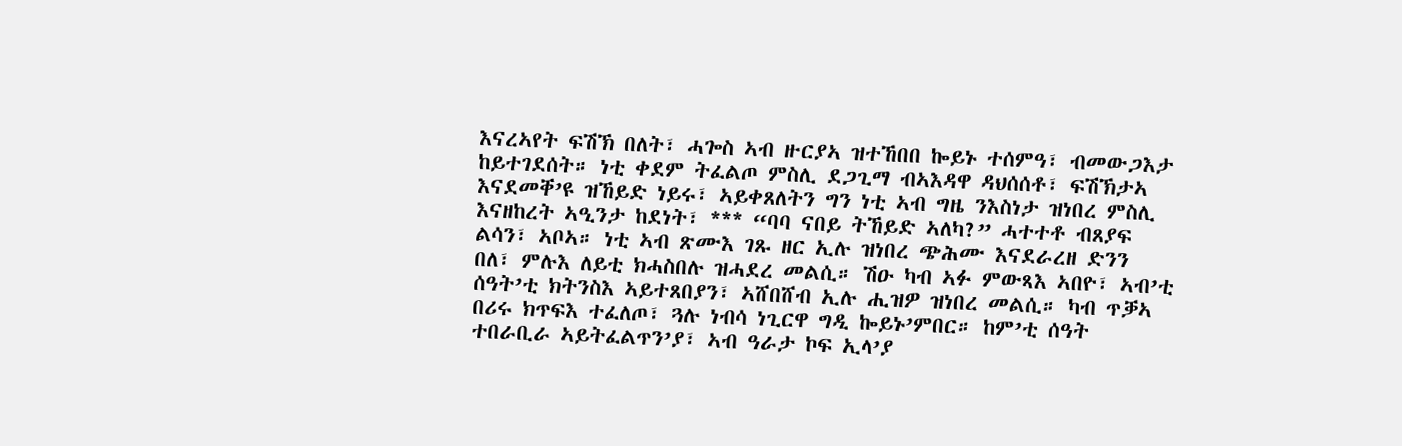እናረኣየት ፍሽኽ በለት፣ ሓጐስ ኣብ ዙርያኣ ዝተኸበበ ኰይኑ ተሰምዓ፣ ብመውጋእታ ከይተገደሰት። ነቲ ቀደም ትፈልጦ ምስሊ ደጋጊማ ብኣእዳዋ ዳህሰሰቶ፣ ፍሽኽታኣ እናደመቐ’ዩ ዝኸይድ ነይሩ፣ ኣይቀጸለትን ግን ነቲ ኣብ ግዜ ንእስነታ ዝነበረ ምስሊ እናዘከረት ኣዒንታ ከደነት፣ *** “ባባ ናበይ ትኸይድ ኣለካ?” ሓተተቶ ብጸያፍ ልሳን፣ ኣቦኣ። ነቲ ኣብ ጽሙእ ገጹ ዘር ኢሉ ዝነበረ ጭሕሙ እናደራረዘ ድንን በለ፣ ምሉእ ለይቲ ክሓስበሉ ዝሓደረ መልሲ። ሽዑ ካብ ኣፉ ምውጻእ ኣበዮ፣ ኣብ’ቲ ሰዓት’ቲ ክትንስእ ኣይተጸበያን፣ ኣሸበሸብ ኢሉ ሒዝዎ ዝነበረ መልሲ። ካብ ጥቓኣ በሪሩ ክጥፍእ ተፈለጦ፣ ጓሉ ነብሳ ነጊርዋ ግዲ ኰይኑ’ምበር። ከም’ቲ ሰዓት ተበራቢራ ኣይትፈልጥን’ያ፣ ኣብ ዓራታ ኮፍ ኢላ’ያ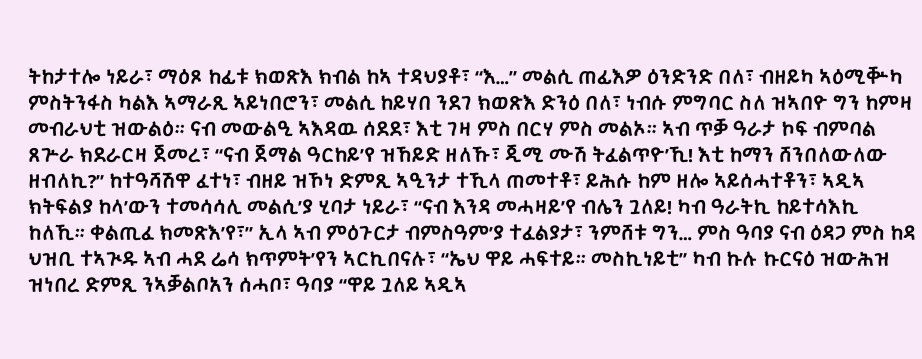ትከታተሎ ነይራ፣ ማዕጾ ከፊቱ ክወጽእ ክብል ከኣ ተዳህያቶ፣ “እ…” መልሲ ጠፊእዎ ዕንድንድ በለ፣ ብዘይካ ኣዕሚቝካ ምስትንፋስ ካልእ ኣማራጺ ኣይነበሮን፣ መልሲ ከይሃበ ንደገ ክወጽእ ድንዕ በለ፣ ነብሱ ምግባር ስለ ዝኣበዮ ግን ከምዛ መብራህቲ ዝውልዕ። ናብ መውልዒ ኣእዳዉ ሰደደ፣ እቲ ገዛ ምስ በርሃ ምስ መልኦ። ኣብ ጥቓ ዓራታ ኮፍ ብምባል ጸጕራ ክደራርዛ ጀመረ፣ “ናብ ጀማል ዓርከይ’የ ዝኸይድ ዘለኹ፣ ጂሚ ሙሽ ትፈልጥዮ’ኺ! እቲ ከማን ሸንበለውለው ዘብለኪ?” ከተዓሻሽዋ ፈተነ፣ ብዘይ ዝኾነ ድምጺ ኣዒንታ ተኺላ ጠመተቶ፣ ይሕሱ ከም ዘሎ ኣይሰሓተቶን፣ ኣዲኣ ክትፍልያ ከላ’ውን ተመሳሳሊ መልሲ’ያ ሂባታ ነይራ፣ “ናብ እንዳ መሓዛይ’የ ብሌን ጓለይ! ካብ ዓራትኪ ከይተሳእኪ ከለኺ። ቀልጢፈ ክመጽእ’የ፣” ኢላ ኣብ ምዕጉርታ ብምስዓም’ያ ተፈልያታ፣ ንምሸቱ ግን… ምስ ዓባያ ናብ ዕዳጋ ምስ ከዳ ህዝቢ ተኣጒዱ ኣብ ሓደ ሬሳ ክጥምት’የን ኣርኪበናሉ፣ “ኤህ ዋይ ሓፍተይ። መስኪነይቲ” ካብ ኩሉ ኩርናዕ ዝውሕዝ ዝነበረ ድምጺ ንኣቓልቦአን ሰሓቦ፣ ዓባያ “ዋይ ጓለይ ኣዲኣ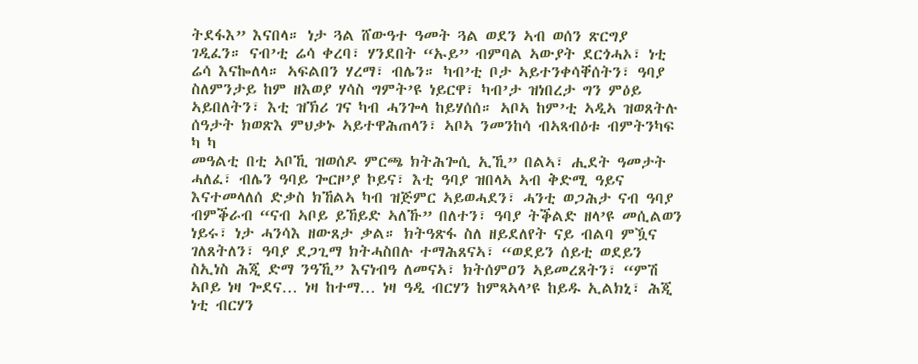ትደፋእ” እናበላ። ነታ ጓል ሸውዓተ ዓመት ጓል ወደን ኣብ ወሰን ጽርግያ ገዲፈን። ናብ’ቲ ሬሳ ቀረባ፣ ሃንደበት “ኡይ” ብምባል ኣውያት ደርጎሓኦ፣ ነቲ ሬሳ እናኰለላ። ኣፍልበን ሃረማ፣ ብሌን። ካብ’ቲ ቦታ ኣይተንቀሳቐሰትን፣ ዓባያ ስለምንታይ ከም ዘእወያ ሃሳስ ግምት’ዩ ነይርዋ፣ ካብ’ታ ዝነበረታ ግን ምዕይ ኣይበለትን፣ እቲ ዝኽሪ ገና ካብ ሓንጐላ ከይሃሰሰ። ኣቦኣ ከም’ቲ ኣዲኣ ዝወጸትሉ ሰዓታት ክወጽእ ምህቃኑ ኣይተዋሕጠላን፣ ኣቦኣ ንመንከሳ ብኣጻብዕቱ ብምትንካፍ
ካ ካ
መዓልቲ በቲ ኣቦኺ ዝወሰዶ ምርጫ ክትሕጐሲ ኢኺ” በልኣ፣ ሒደት ዓመታት ሓለፈ፣ ብሌን ዓባይ ጐርዞ’ያ ኮይና፣ እቲ ዓባያ ዝበላኣ ኣብ ቅድሚ ዓይና እናተመላለሰ ድቃስ ክኸልኣ ካብ ዝጅምር ኣይወሓደን፣ ሓንቲ ወጋሕታ ናብ ዓባያ ብምቕራብ “ናብ ኣቦይ ይኸይድ ኣለኹ” በለተን፣ ዓባያ ትቕልድ ዘላ’ዩ መሲልወን ነይሩ፣ ነታ ሓንሳእ ዘውጸታ ቃል። ክትዓጽፋ ስለ ዘይደለየት ናይ ብልባ ምዃና ገለጸትለን፣ ዓባያ ደጋጊማ ክትሓስበሉ ተማሕጸናኣ፣ “ወደይን ሰይቲ ወደይን ስኢነስ ሕጂ ድማ ንዓኺ” እናነብዓ ለመናኣ፣ ክትሰምዐን ኣይመረጸትን፣ “ምሽ ኣቦይ ነዛ ጐደና… ነዛ ከተማ… ነዛ ዓዲ ብርሃን ከምጻኣላ’ዩ ከይዱ ኢልክኒ፣ ሕጂ ነቲ ብርሃን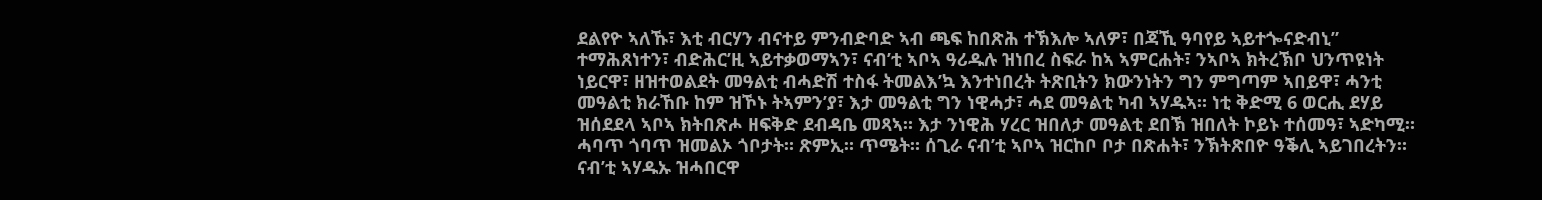ደልየዮ ኣለኹ፣ እቲ ብርሃን ብናተይ ምንብድባድ ኣብ ጫፍ ከበጽሕ ተኽእሎ ኣለዎ፣ በጃኺ ዓባየይ ኣይተጐናድብኒ” ተማሕጸነተን፣ ብድሕር’ዚ ኣይተቃወማኣን፣ ናብ’ቲ ኣቦኣ ዓሪዱሉ ዝነበረ ስፍራ ከኣ ኣምርሐት፣ ንኣቦኣ ክትረኽቦ ህንጥዩነት ነይርዋ፣ ዘዝተወልደት መዓልቲ ብሓድሽ ተስፋ ትመልእ’ኳ እንተነበረት ትጽቢትን ክውንነትን ግን ምግጣም ኣበይዋ፣ ሓንቲ መዓልቲ ክራኸቡ ከም ዝኾኑ ትኣምን’ያ፣ እታ መዓልቲ ግን ነዊሓታ፣ ሓደ መዓልቲ ካብ ኣሃዱኣ። ነቲ ቅድሚ 6 ወርሒ ደሃይ ዝሰደደላ ኣቦኣ ክትበጽሖ ዘፍቅድ ደብዳቤ መጻኣ። እታ ንነዊሕ ሃረር ዝበለታ መዓልቲ ደበኽ ዝበለት ኮይኑ ተሰመዓ፣ ኣድካሚ። ሓባጥ ጎባጥ ዝመልኦ ጎቦታት። ጽምኢ። ጥሜት። ሰጊራ ናብ’ቲ ኣቦኣ ዝርከቦ ቦታ በጽሐት፣ ንኽትጽበዮ ዓቕሊ ኣይገበረትን። ናብ’ቲ ኣሃዱኡ ዝሓበርዋ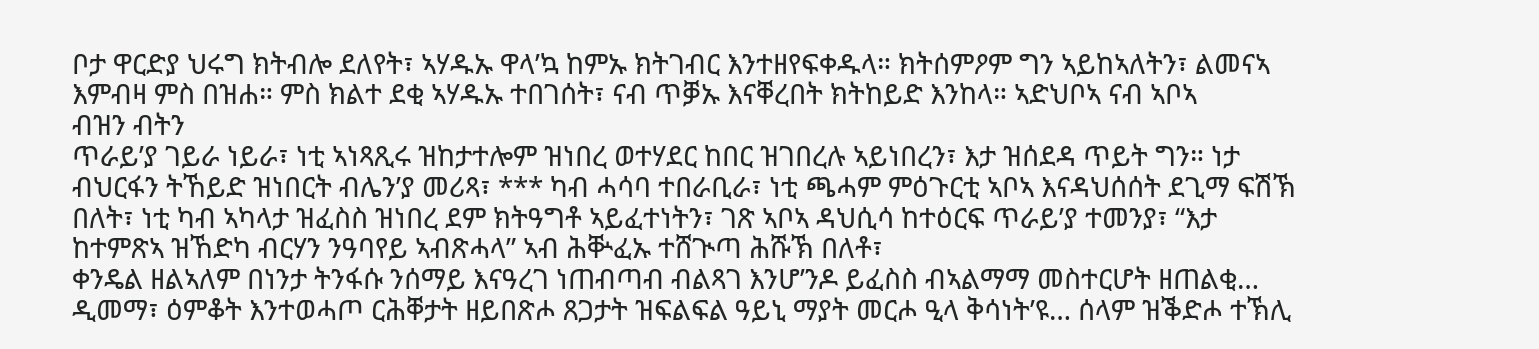ቦታ ዋርድያ ህሩግ ክትብሎ ደለየት፣ ኣሃዱኡ ዋላ’ኳ ከምኡ ክትገብር እንተዘየፍቀዱላ። ክትሰምዖም ግን ኣይከኣለትን፣ ልመናኣ እምብዛ ምስ በዝሐ። ምስ ክልተ ደቂ ኣሃዱኡ ተበገሰት፣ ናብ ጥቓኡ እናቐረበት ክትከይድ እንከላ። ኣድህቦኣ ናብ ኣቦኣ
ብዝን ብትን
ጥራይ’ያ ገይራ ነይራ፣ ነቲ ኣነጻጺሩ ዝከታተሎም ዝነበረ ወተሃደር ከበር ዝገበረሉ ኣይነበረን፣ እታ ዝሰደዳ ጥይት ግን። ነታ ብህርፋን ትኸይድ ዝነበርት ብሌን’ያ መሪጻ፣ *** ካብ ሓሳባ ተበራቢራ፣ ነቲ ጫሓም ምዕጉርቲ ኣቦኣ እናዳህሰሰት ደጊማ ፍሽኽ በለት፣ ነቲ ካብ ኣካላታ ዝፈስስ ዝነበረ ደም ክትዓግቶ ኣይፈተነትን፣ ገጽ ኣቦኣ ዳህሲሳ ከተዕርፍ ጥራይ’ያ ተመንያ፣ “እታ ከተምጽኣ ዝኸድካ ብርሃን ንዓባየይ ኣብጽሓላ” ኣብ ሕቝፈኡ ተሸጒጣ ሕሹኽ በለቶ፣
ቀንዴል ዘልኣለም በነንታ ትንፋሱ ንሰማይ እናዓረገ ነጠብጣብ ብልጻገ እንሆ’ንዶ ይፈስስ ብኣልማማ መስተርሆት ዘጠልቂ… ዲመማ፣ ዕምቆት እንተወሓጦ ርሕቐታት ዘይበጽሖ ጸጋታት ዝፍልፍል ዓይኒ ማያት መርሖ ዒላ ቅሳነት’ዩ… ሰላም ዝቕድሖ ተኽሊ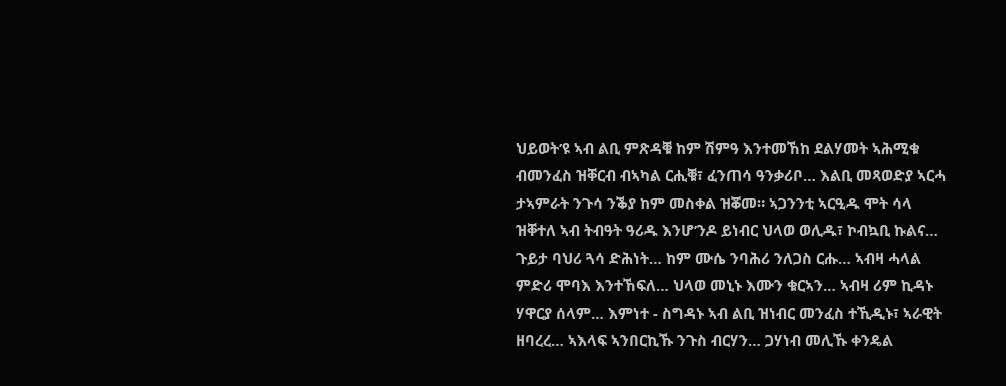ህይወት’ዩ ኣብ ልቢ ምጽዳቑ ከም ሽምዓ እንተመኸከ ደልሃመት ኣሕሚቁ ብመንፈስ ዝቐርብ ብኣካል ርሒቑ፣ ፈንጠሳ ዓንቃሪቦ… እልቢ መጻወድያ ኣርሓ ታኣምራት ንጉሳ ንቕያ ከም መስቀል ዝቖመ። ኣጋንንቲ ኣርዒዱ ሞት ሳላ ዝቐተለ ኣብ ትብዓት ዓሪዱ እንሆ’ንዶ ይነብር ህላወ ወሊዱ፣ ኮብኳቢ ኩልና… ጉይታ ባህሪ ጓሳ ድሕነት… ከም ሙሴ ንባሕሪ ንለጋስ ርሑ… ኣብዛ ሓላል ምድሪ ሞባእ እንተኸፍለ… ህላወ መኒኑ እሙን ቁርኣን… ኣብዛ ሪም ኪዳኑ ሃዋርያ ሰላም… እምነተ - ስግዳኑ ኣብ ልቢ ዝነብር መንፈስ ተኺዲኑ፣ ኣራዊት ዘባረረ… ኣእላፍ ኣንበርኪኹ ንጉስ ብርሃን… ጋሃነብ መሊኹ ቀንዴል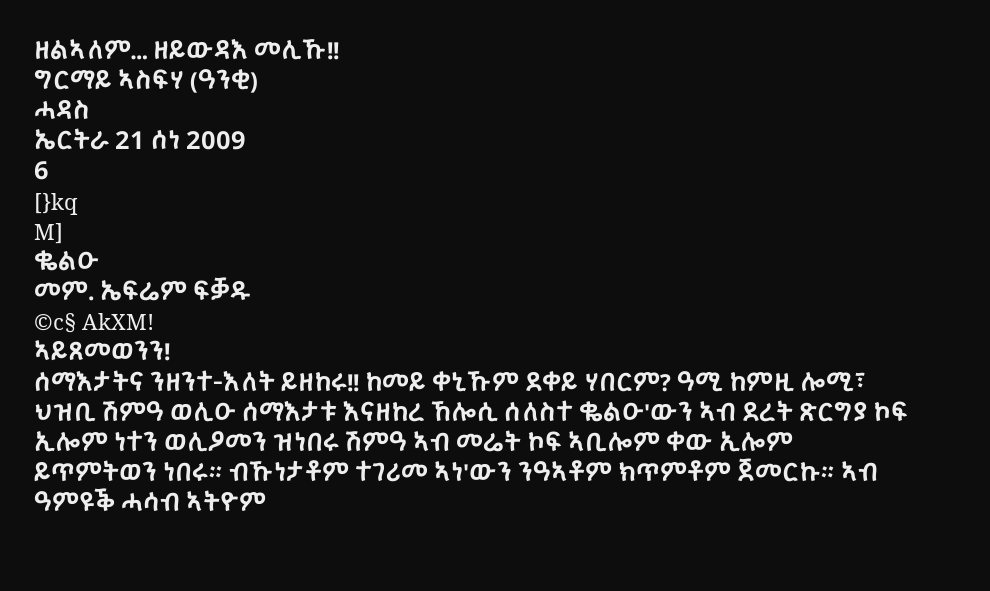ዘልኣለም… ዘይውዳእ መሊኹ!!
ግርማይ ኣስፍሃ (ዓንቂ)
ሓዳስ
ኤርትራ 21 ሰነ 2009
6
[}kq
M]
ቈልዑ
መም. ኤፍሬም ፍቓዱ
©c§ AkXM!
ኣይጸመወንን!
ሰማእታትና ንዘንተ-እለት ይዘከሩ!! ከመይ ቀኒኹም ደቀይ ሃበርም? ዓሚ ከምዚ ሎሚ፣ ህዝቢ ሽምዓ ወሊዑ ሰማእታቱ እናዘከረ ኸሎሲ ሰለስተ ቈልዑ'ውን ኣብ ደረት ጽርግያ ኮፍ ኢሎም ነተን ወሊዖመን ዝነበሩ ሽምዓ ኣብ መሬት ኮፍ ኣቢሎም ቀው ኢሎም ይጥምትወን ነበሩ። ብኹነታቶም ተገሪመ ኣነ'ውን ንዓኣቶም ክጥምቶም ጀመርኩ። ኣብ ዓምዩቕ ሓሳብ ኣትዮም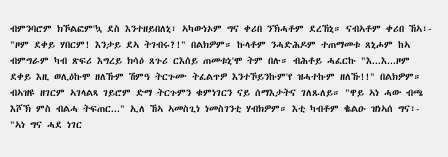ብምንባሮም ክኾልፎም'ኳ ደስ እንተዘይበለኒ፣ ኣካውነኦም ግና ቀሪበ ንኽሓቶም ደረኸኒ። ናብኣቶም ቀሪበ ኸኣ፣- "ዞም ደቀይ ሃበርም! እንታይ ደኣ ትገብሩ?!" በልክዎም። ኩላቶም ንሓድሕዶም ተጠማመቱ ጸኒሖም ከኣ ብምግራም ካብ ጽፍሪ እግረይ ክሳዕ ጸጉሪ ርእሰይ ጠመቱኒ'ሞ ትም በሉ። ብሕቶይ ሓፈርኩ "እ...እ...ዞም ደቀይ እዚ ወሊዕኩሞ ዘለኹም ሽምዓ ትርጉሙ ትፈልጥዎ እንተኾይንኩም'የ ዝሓተኩም ዘለኹ!!" በልክዎም። ብኣዝዩ ዘገርም ኣገላልጻ ገይሮም ድማ ትርጉምን ቁምነገርን ናይ ሰማእታትና ገለጹለይ። "ዋይ ኣነ ሓው ብጫ እሾኽ ምስ ብልሓ ትፍጠር..." ኢለ ኸኣ ኣመስጊነ ነመስገንቲ ሃብክዎም። እቲ ካብቶም ቈልዑ ዝነኣሰ ግና፣-
"ኣነ ግና ሓደ ነገር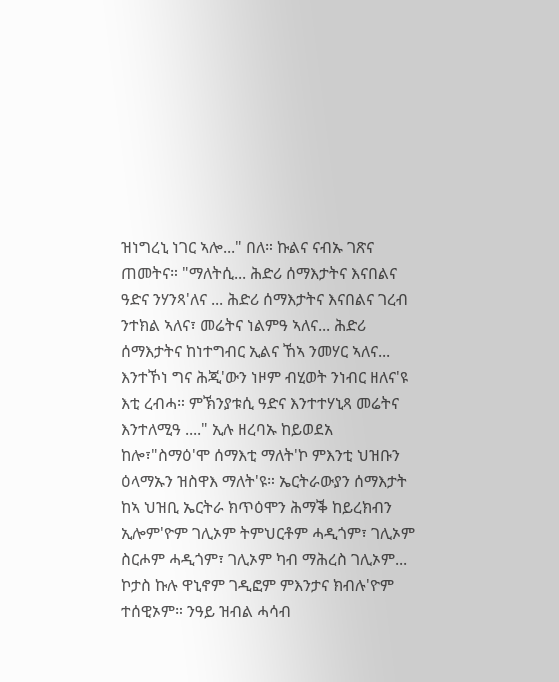ዝነግረኒ ነገር ኣሎ..." በለ። ኩልና ናብኡ ገጽና ጠመትና። "ማለትሲ... ሕድሪ ሰማእታትና እናበልና ዓድና ንሃንጻ'ለና ... ሕድሪ ሰማእታትና እናበልና ገረብ ንተክል ኣለና፣ መሬትና ነልምዓ ኣለና... ሕድሪ ሰማእታትና ከነተግብር ኢልና ኸኣ ንመሃር ኣለና... እንተኾነ ግና ሕጂ'ውን ነዞም ብሂወት ንነብር ዘለና'ዩ እቲ ረብሓ። ምኽንያቱሲ ዓድና እንተተሃኒጻ መሬትና እንተለሚዓ ...." ኢሉ ዘረባኡ ከይወደአ ከሎ፣"ስማዕ'ሞ ሰማእቲ ማለት'ኮ ምእንቲ ህዝቡን ዕላማኡን ዝስዋእ ማለት'ዩ። ኤርትራውያን ሰማእታት ከኣ ህዝቢ ኤርትራ ክጥዕሞን ሕማቕ ከይረክብን ኢሎም'ዮም ገሊኦም ትምህርቶም ሓዲጎም፣ ገሊኦም ስርሖም ሓዲጎም፣ ገሊኦም ካብ ማሕረስ ገሊኦም... ኮታስ ኩሉ ዋኒኖም ገዲፎም ምእንታና ክብሉ'ዮም ተሰዊኦም። ንዓይ ዝብል ሓሳብ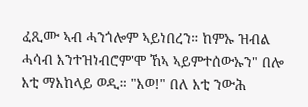ፈጺሙ ኣብ ሓንጎሎም ኣይነበረን። ከምኡ ዝብል ሓሳብ እንተዝነብሮም'ሞ ኸኣ ኣይምተሰውኡን" በሎ እቲ ማእከላይ ወዲ። "እወ!" በለ እቲ ንውሕ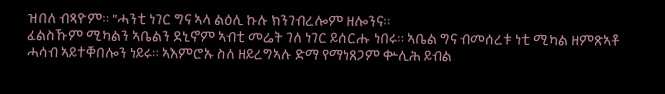ዝበለ ብጻዮም። "ሓንቲ ነገር ግና ኣላ ልዕሊ ኩሉ ክንገብረሎም ዘሎንና።
ፈልስኹም ሚካልን ኣቤልን ደኒኖም ኣብቲ መሬት ገለ ነገር ይሰርሑ ነበሩ። ኣቤል ግና ብመሰረቱ ነቲ ሚካል ዘምጽኣቶ ሓሳብ ኣይተቐበሎን ነይሩ። ኣእምሮኡ ስለ ዘይረግኣሉ ድማ የማነጸጋም ቍሊሕ ይብል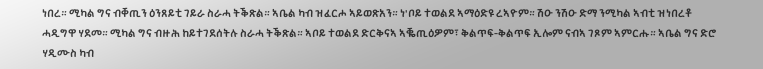ነበረ። ሚካል ግና ብቐጢን ዕንጸይቲ ገይራ ስራሓ ትቕጽል። ኣቤል ካብ ዝፈርሖ ኣይወጽአን። ነ'ቦይ ተወልደ ኣማዕድዩ ረኣዮም። ሽዑ ንሽዑ ድማ ንሚካል ኣብቲ ዝነበረቶ ሓዲግዋ ሃደመ። ሚካል ግና ብዙሕ ከይተገደሰትሉ ስራሓ ትቕጽል። ኣቦይ ተወልደ ድርቅናኣ ኣቘጢዕዎም፣ ቅልጥፍ-ቅልጥፍ ኢሎም ናብኣ ገጾም ኣምርሑ። ኣቤል ግና ድሮ ሃዲሙስ ካብ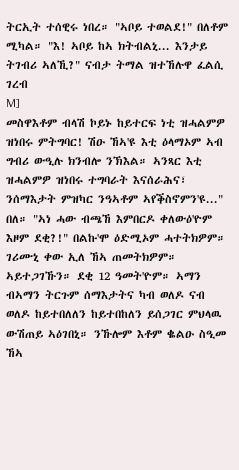ትርኢት ተሰዊሩ ነበረ። "ኣቦይ ተወልደ!" በለቶም ሚካል። "እ! ኣቦይ ከኣ ክትብልኒ... እንታይ ትገብሪ ኣለኺ?" ናብታ ትማል ዝተኸሉዋ ፈልሲ ገረብ
M]
መስዋእቶም ብላሽ ኮይኑ ከይተርፍ ነቲ ዝሓልምዎ ዝነበሩ ምትግባር! ሽዑ ኸኣ'ዩ እቲ ዕላማኦም ኣብ ግብሪ ውዒሉ ክንብሎ ንኽእል። ኣንጻር እቲ ዝሓልምዎ ዝነበሩ ተግባራት እናሰራሕና፣ ንሰማእታት ምዝካር ንዓኣቶም ኣየቕስኖምን'ዩ..." በለ። "ኣነ ሓው ብጫኸ እምበርዶ ቀለውዕ'ዮም እዞም ደቂ?!" በልኩ'ሞ ዕድሚኦም ሓተትክዎም። ገሪሙኒ ቀው ኢለ ኸኣ ጠመትክዎም። ኣይተጋገኹን። ደቂ 12 ዓመት'ዮም። ኣማን ብኣማን ትርጉም ሰማእታትና ካብ ወለዶ ናብ ወለዶ ከይተበለለን ከይተበከለን ይሰጋገር ምህላዉ ውሽጠይ ኣዕገበኒ። ንኹሎም እቶም ቈልዑ ስዒመ ኸኣ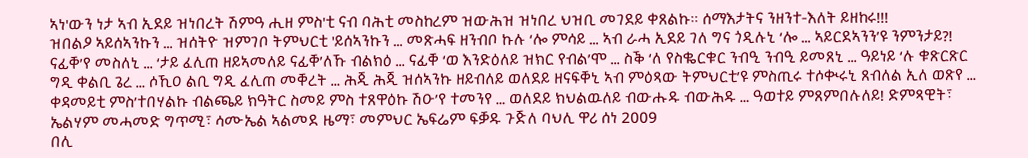ኣነ'ውን ነታ ኣብ ኢደይ ዝነበረት ሽምዓ ሒዘ ምስ'ቲ ናብ ባሕቲ መስከረም ዝውሕዝ ዝነበረ ህዝቢ መገደይ ቀጸልኩ። ሰማእታትና ንዘንተ-እለት ይዘከሩ!!!
ዝበልዖ ኣይሰኣንኩን … ዝሰትዮ ዝምገቦ ትምህርቲ 'ይሰኣንኩን … መጽሓፍ ዘንብቦ ኩሉ ‘ሎ ምሳይ … ኣብ ራሓ ኢደይ ገለ ግና ጎዲሉኒ ‘ሎ … ኣይርደኣንን’ዩ ንምንታይ?! ናፊቐ’የ መስለኒ … ‘ታይ ፈሊጠ ዘይኣመለይ ናፊቐ’ለኹ ብልክዕ … ናፊቐ ‘ወ እንድዕለይ ዝክር የብል’ሞ … ስቕ ‘ለ የስቈርቁር ንብዒ ንብዒ ይመጸኒ … ዓይነይ ‘ሉ ቁጽርጽር ግዲ ቀልቢ ጌረ … ሶኺዐ ልቢ ግዲ ፈሊጠ መቐረት … ሕጂ ሕጂ ዝሰኣንኩ ዘይብለይ ወለደይ ዘናፍቐኒ ኣብ ምዕጻው ትምህርቲ’ዩ ምስጢሩ ተሶቊሩኒ ጸብለል ኢለ ወጽየ … ቀዳመይቲ ምስ’ተበሃልኩ ብልጫይ ክዓትር ስመይ ምስ ተጸዋዕኩ ሽዑ’የ ተመንየ … ወለደይ ክህልዉለይ ብውሑዱ ብውሕዱ … ዓወተይ ምጸምበሉለይ! ድምጻዊት፣ ኤልሃም መሓመድ ግጥሚ፣ ሳሙኤል ኣልመደ ዜማ፣ መምህር ኤፍሬም ፍቓዱ ጉጅለ ባህሊ ዋሪ ሰነ 2009
በሊ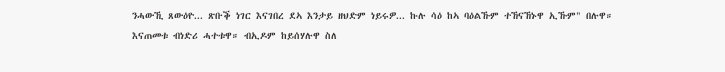ንሓውኺ ጸውዕዮ... ጽቡቕ ነገር እናገበረ ደኣ እንታይ ዘህድም ነይሩዎ... ኩሉ ሳዕ ከኣ ባዕልኹም ተኸናኸኑዋ ኢኹም" በሉዋ።
እናጠመቱ ብነድሪ ሓተቱዋ። ብኢዶም ከይሰሃሉዋ ስለ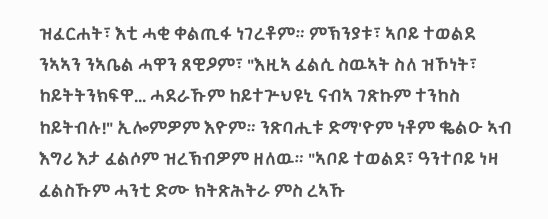ዝፈርሐት፣ እቲ ሓቂ ቀልጢፋ ነገረቶም። ምኽንያቱ፣ ኣቦይ ተወልደ ንኣኣን ንኣቤል ሓዋን ጸዊዖም፣ "እዚኣ ፈልሲ ስዉኣት ስለ ዝኾነት፣ ከይትትንክፍዋ... ሓደራኹም ከይተጕህዩኒ ናብኣ ገጽኩም ተንከስ ከይትብሉ!" ኢሎምዎም እዮም። ንጽባሒቱ ድማ'ዮም ነቶም ቈልዑ ኣብ እግሪ እታ ፈልሶም ዝረኽብዎም ዘለዉ። "ኣቦይ ተወልደ፣ ዓንተቦይ ነዛ ፈልስኹም ሓንቲ ድሙ ክትጽሕትራ ምስ ረኣኹ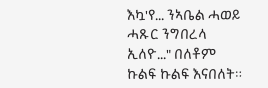እኳ'የ... ንኣቤል ሓወይ ሓጹር ንግበረላ ኢለዮ..." በለቶም ኩልፍ ኩልፍ እናበለት።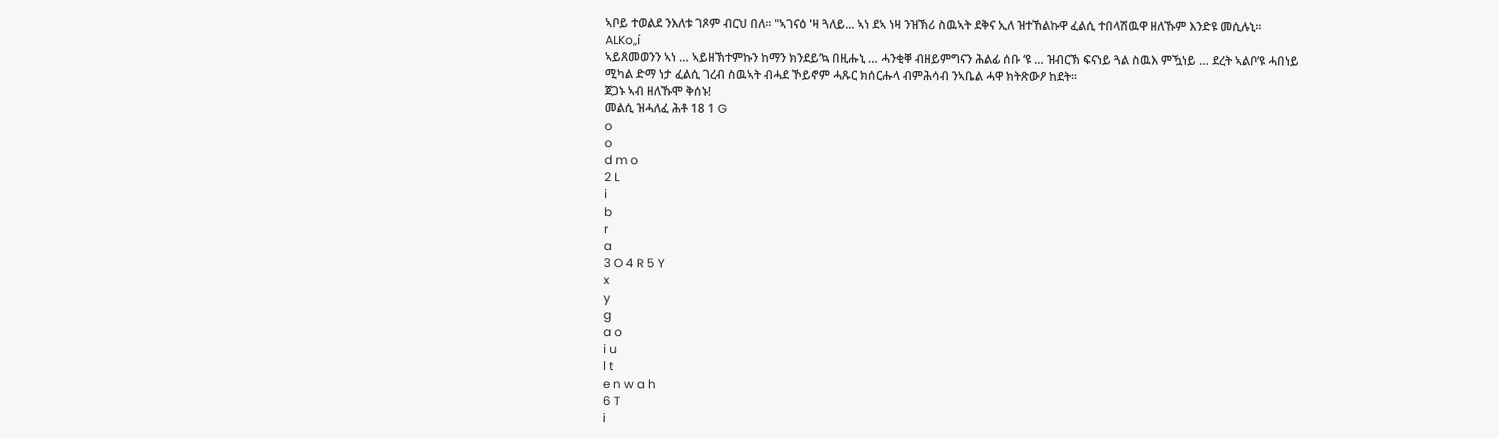ኣቦይ ተወልደ ንእለቱ ገጾም ብርህ በለ። "ኣገናዕ 'ዛ ጓለይ... ኣነ ደኣ ነዛ ንዝኽሪ ስዉኣት ደቅና ኢለ ዝተኸልኩዋ ፈልሲ ተበላሽዉዋ ዘለኹም እንድዩ መሲሉኒ።
ALKo„í
ኣይጸመወንን ኣነ … ኣይዘኽተምኩን ከማን ክንደይ’ኳ በዚሑኒ … ሓንቂቐ ብዘይምግናን ሕልፊ ሰቡ ‘ዩ … ዝብርኽ ፍናነይ ጓል ስዉእ ምዃነይ … ደረት ኣልቦ’ዩ ሓበነይ
ሚካል ድማ ነታ ፈልሲ ገረብ ስዉኣት ብሓደ ኾይኖም ሓጹር ክሰርሑላ ብምሕሳብ ንኣቤል ሓዋ ክትጽውዖ ከደት።
ጀጋኑ ኣብ ዘለኹሞ ቅሰኑ!
መልሲ ዝሓለፈ ሕቶ 18 1 G
o
o
d m o
2 L
i
b
r
a
3 O 4 R 5 Y
x
y
g
a o
i u
l t
e n w a h
6 T
i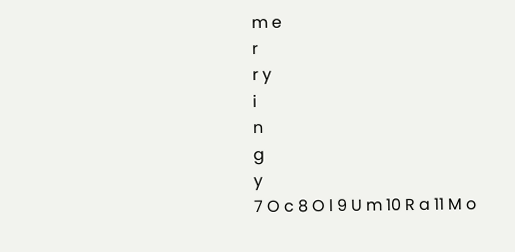m e
r
r y
i
n
g
y
7 O c 8 O l 9 U m 10 R a 11 M o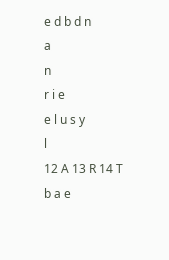e d b d n
a
n
r i e
e l u s y
l
12 A 13 R 14 T
b a e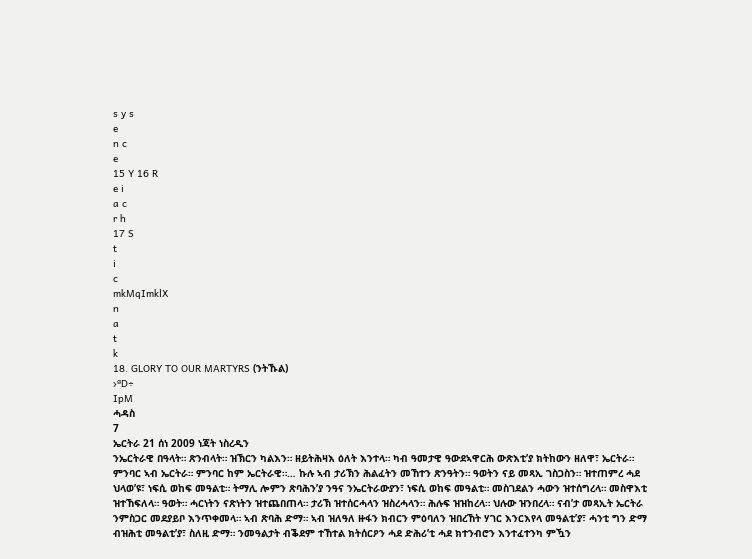s y s
e
n c
e
15 Y 16 R
e i
a c
r h
17 S
t
i
c
mkMqImklX
n
a
t
k
18. GLORY TO OUR MARTYRS (ንትኹል)
›ªD÷
IpM
ሓዳስ
7
ኤርትራ 21 ሰነ 2009 ነጃት ነስረዲን
ንኤርትራዊ በዓላት። ጽንብላት። ዝኽርን ካልእን። ዘይትሕዛእ ዕለት እንተላ። ካብ ዓመታዊ ዓውደኣዋርሕ ውጽእቲ’ያ ክትከውን ዘለዋ፣ ኤርትራ። ምንባር ኣብ ኤርትራ። ምንባር ከም ኤርትራዊ።… ኩሉ ኣብ ታሪኽን ሕልፈትን መኸተን ጽንዓትን። ዓወትን ናይ መጻኢ ገስጋስን። ዝተጠምረ ሓደ ህላወ’ዩ፣ ነፍሲ ወከፍ መዓልቲ። ትማሊ ሎምን ጽባሕን’ያ ንዓና ንኤርትራውያን፣ ነፍሲ ወከፍ መዓልቲ። መስገደልን ሓውን ዝተሰግረላ። መስዋእቲ ዝተኸፍለላ። ዓወት። ሓርነትን ናጽነትን ዝተጨበጠላ። ታሪኽ ዝተሰርሓላን ዝስረሓላን። ሕሉፍ ዝዝከረላ። ህሉው ዝንበረላ። ናብ’ታ መጻኢት ኤርትራ ንምስጋር መደያይቦ እንጥቀመላ። ኣብ ጽባሕ ድማ። ኣብ ዝለዓለ ዙፋን ክብርን ምዕባለን ዝበረኸት ሃገር እንርእየላ መዓልቲ’ያ፣ ሓንቲ ግን ድማ ብዝሕቲ መዓልቲ’ያ፣ ስለዚ ድማ። ንመዓልታት ብቕደም ተኸተል ክትሰርዖን ሓደ ድሕሪ’ቲ ሓደ ክተንብሮን እንተፈተንካ ምዃን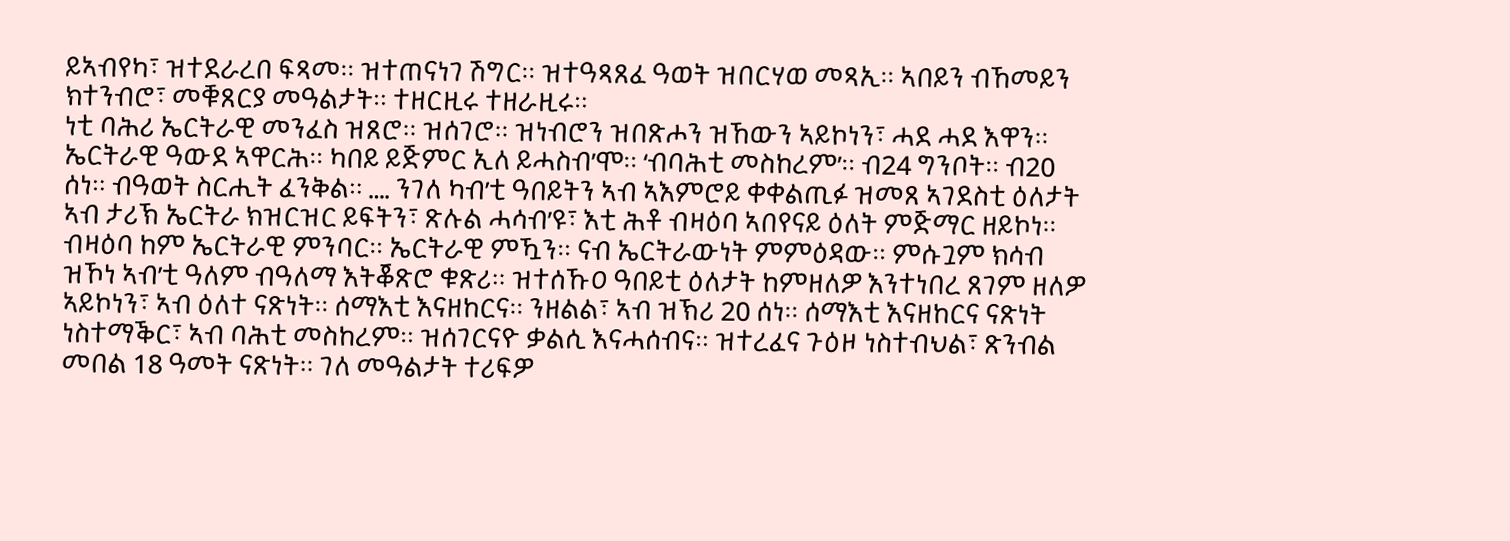ይኣብየካ፣ ዝተደራረበ ፍጻመ። ዝተጠናነገ ሽግር። ዝተዓጻጸፈ ዓወት ዝበርሃወ መጻኢ። ኣበይን ብኸመይን ክተንብሮ፣ መቑጸርያ መዓልታት። ተዘርዚሩ ተዘራዚሩ።
ነቲ ባሕሪ ኤርትራዊ መንፈስ ዝጸሮ። ዝሰገሮ። ዝነብሮን ዝበጽሖን ዝኸውን ኣይኮነን፣ ሓደ ሓደ እዋን። ኤርትራዊ ዓውደ ኣዋርሕ። ካበይ ይጅምር ኢለ ይሓስብ’ሞ። ‘ብባሕቲ መስከረም’። ብ24 ግንቦት። ብ20 ሰነ። ብዓወት ስርሒት ፈንቅል። …. ንገለ ካብ’ቲ ዓበይትን ኣብ ኣእምሮይ ቀቀልጢፉ ዝመጸ ኣገደስቲ ዕለታት ኣብ ታሪኽ ኤርትራ ክዝርዝር ይፍትን፣ ጽሉል ሓሳብ’ዩ፣ እቲ ሕቶ ብዛዕባ ኣበየናይ ዕለት ምጅማር ዘይኮነ። ብዛዕባ ከም ኤርትራዊ ምንባር። ኤርትራዊ ምዃን። ናብ ኤርትራውነት ምምዕዳው። ምሱጓም ክሳብ ዝኾነ ኣብ’ቲ ዓለም ብዓለማ እትቖጽሮ ቁጽሪ። ዝተሰኹዐ ዓበይቲ ዕለታት ከምዘለዎ እንተነበረ ጸገም ዘለዎ ኣይኮነን፣ ኣብ ዕለተ ናጽነት። ሰማእቲ እናዘከርና። ንዘልል፣ ኣብ ዝኽሪ 20 ሰነ። ሰማእቲ እናዘከርና ናጽነት ነስተማቕር፣ ኣብ ባሕቲ መስከረም። ዝሰገርናዮ ቃልሲ እናሓሰብና። ዝተረፈና ጉዕዞ ነስተብህል፣ ጽንብል መበል 18 ዓመት ናጽነት። ገለ መዓልታት ተሪፍዎ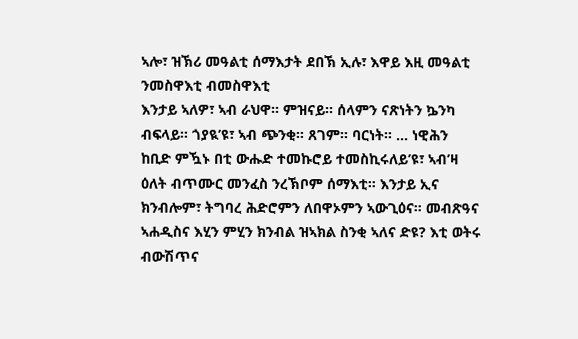ኣሎ፣ ዝኽሪ መዓልቲ ሰማእታት ደበኽ ኢሉ፣ እዋይ እዚ መዓልቲ
ንመስዋእቲ ብመስዋእቲ
እንታይ ኣለዎ፣ ኣብ ራህዋ። ምዝናይ። ሰላምን ናጽነትን ኴንካ ብፍላይ። ጎያዪ’ዩ፣ ኣብ ጭንቂ። ጸገም። ባርነት። … ነዊሕን ከቢድ ምዃኑ በቲ ውሑድ ተመኩሮይ ተመስኪሩለይ’ዩ፣ ኣብ’ዛ ዕለት ብጥሙር መንፈስ ንረኽቦም ሰማእቲ። እንታይ ኢና ክንብሎም፣ ትግባረ ሕድሮምን ለበዋኦምን ኣውጊዕና። መብጽዓና ኣሐዲስና እሂን ምሂን ክንብል ዝኣክል ስንቂ ኣለና ድዩ? እቲ ወትሩ ብውሽጥና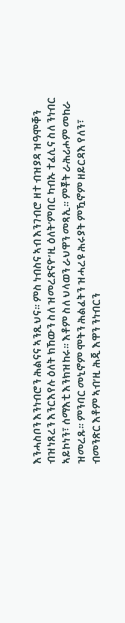እንሓስቦን እንነብሮን ሕልናና ኣንጺህና። ምስ ነብስና ኣብ እንገብሮ ዘተ ብዝያዳ ዝዓሞቐን ብዝነጸረን እንርእየሉ ዕለት ክኸውን ስለ ዝመረጽናዮ’ዚ ዕለት’ምበር ካብኡ ተፈሊና ስለ ንነብር ኣይኮነን፣ ሰማእቲ እንክዝከሩ። እቶም ስለ ህላወን ራህዋን መጻኢ። ምቾት ራሕሪሖም መከራ ዝመረጹ። ምንባር መኒኖም ሞትን ሕልፈትን ዝሓረዩ ሕሩያት ምዃኖም ዘይርዳእ የለን፣ ብመንጽር እቶም ኣብ’ዚ ሕጂ እዋን ንነብርን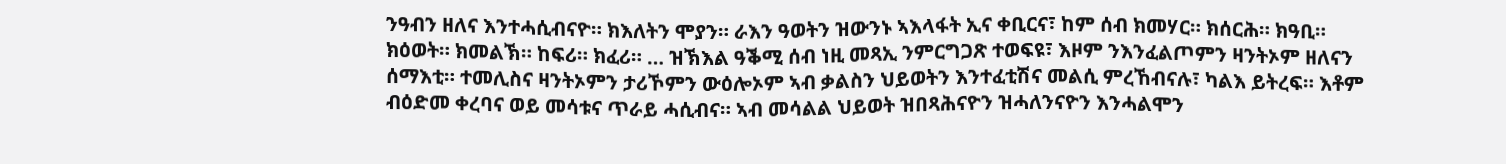ንዓብን ዘለና እንተሓሲብናዮ። ክእለትን ሞያን። ራእን ዓወትን ዝውንኑ ኣእላፋት ኢና ቀቢርና፣ ከም ሰብ ክመሃር። ክሰርሕ። ክዓቢ። ክዕወት። ክመልኽ። ከፍሪ። ክፈሪ። … ዝኽእል ዓቕሚ ሰብ ነዚ መጻኢ ንምርግጋጽ ተወፍዩ፣ እዞም ንእንፈልጦምን ዛንትኦም ዘለናን ሰማእቲ። ተመሊስና ዛንትኦምን ታሪኾምን ውዕሎኦም ኣብ ቃልስን ህይወትን እንተፈቲሽና መልሲ ምረኸብናሉ፣ ካልእ ይትረፍ። እቶም ብዕድመ ቀረባና ወይ መሳቱና ጥራይ ሓሲብና። ኣብ መሳልል ህይወት ዝበጻሕናዮን ዝሓለንናዮን እንሓልሞን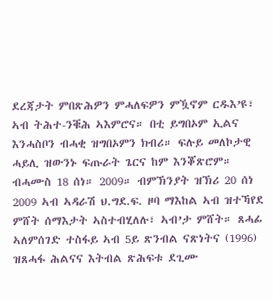ደረጃታት ምበጽሕዎን ምሓለፍዎን ምዃኖም ርዱእ’ዩ፣ ኣብ ትሕተ-ንቑሕ ኣእምሮና። በቲ ይግበኦም ኢልና እንሓስቦን ብሓቂ ዝግበኦምን ክብሪ። ፍሉይ መለኮታዊ ሓይሊ ዝውንኑ ፍጡራት ጌርና ከም እንቖጽሮም። ብሓሙስ 18 ሰነ። 2009። ብምኽንያት ዝኽሪ 20 ሰነ 2009 ኣብ ኣዳራሽ ህ.ግደ.ፍ. ዞባ ማእከል ኣብ ዝተኻየደ ምሸት ሰማእታት ኣስተብሂለሉ፣ ኣብ’ታ ምሸት። ጸሓፊ ኣለምሰገድ ተስፋይ ኣብ 5ይ ጽንብል ናጽነትና (1996) ዝጸሓፋ ሕልናና እትብል ጽሕፍቱ ደጊሙ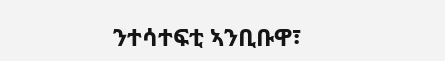ንተሳተፍቲ ኣንቢቡዋ፣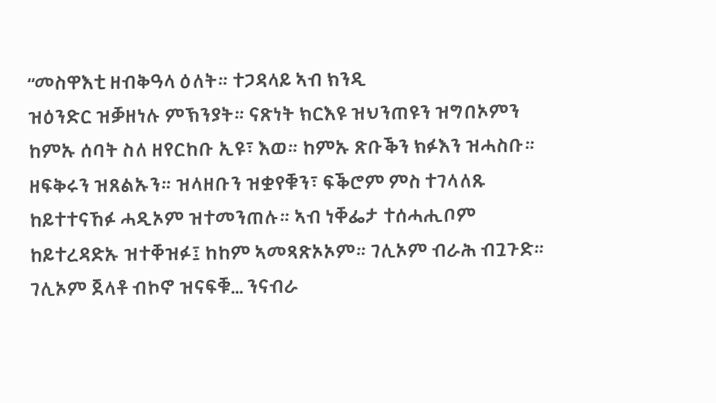“መስዋእቲ ዘብቅዓላ ዕለት። ተጋዳላይ ኣብ ክንዲ
ዝዕንድር ዝቓዘነሉ ምኽንያት። ናጽነት ክርእዩ ዝህንጠዩን ዝግበኦምን ከምኡ ሰባት ስለ ዘየርከቡ ኢዩ፣ እወ። ከምኡ ጽቡቕን ክፉእን ዝሓስቡ። ዘፍቅሩን ዝጸልኡን። ዝላዘቡን ዝቋየቑን፣ ፍቕሮም ምስ ተገላለጹ ከይተተናኸፉ ሓዲኦም ዝተመንጠሉ። ኣብ ነቐፌታ ተሰሓሒቦም ከይተረዳድኡ ዝተቐዝፉ፤ ከከም ኣመጻጽኦኦም። ገሊኦም ብራሕ ብጓጉድ። ገሊኦም ጀላቶ ብኮኖ ዝናፍቑ… ንናብራ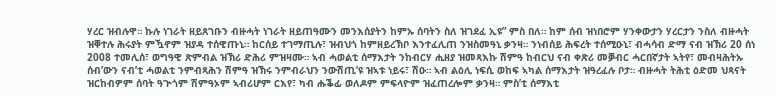ሃረር ዝብሉዋ። ኩሉ ነገራት ዘይጸገቡን ብዙሓት ነገራት ዘይጠዓሙን መንእሰያትን ከምኡ ሰባትን ስለ ዝገደፈ ኢዩ” ምስ በለ። ከም ሰብ ዝነበሮም ሃንቀውታን ሃረርታን ንስለ ብዙሓት ዝቐተሉ ሕሩያት ምዃኖም ዝያዳ ተሰዊጡኒ። ከርሰይ ተገማጢሉ፣ ዝብህጎ ከምዘይረኽቦ እንተፈሊጠ ንዝስመዓኒ ቃንዛ። ንነብሰይ ሕፍረት ተሰሚዑኒ፣ ብሓሳብ ድማ ናብ ዝኽሪ 20 ሰነ 2008 ተመሊሰ፣ ወግዓዊ ጽምብል ዝኽሪ ድሕሪ ምዝዛሙ። ኣብ ሓወልቲ ሰማእታት ንከብርሃ ሒዘያ ዝመጻእኩ ሽምዓ ከብርህ ናብ ቀጽሪ መቓብር ሓርበኛታት ኣትየ፣ መብዛሕትኡ ሰብ’ውን ናብ’ቲ ሓወልቲ ንምብጻሕን ሽምዓ ዝኽሩ ንምብራህን ንውሽጢ’ዩ ዝኣቱ ነይሩ፣ ሽዑ። ኣብ ልዕሊ ነፍሲ ወከፍ ኣካል ሰማእታት ዝዓረፈሉ ቦታ። ብዙሓት ትሕቲ ዕድመ ህጻናት ዝርከብዎም ሰባት ዓጒጎም ሽምዓኦም ኣብሪሆም ርእየ፣ ካብ ሑቕፊ ወለዶም ምፍላዮም ዝፈጠረሎም ቃንዛ። ምስ’ቲ ሰማእቲ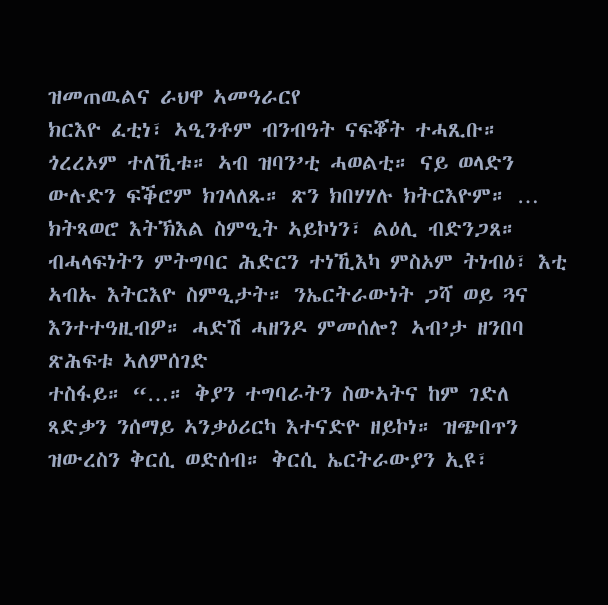ዝመጠዉልና ራህዋ ኣመዓራርየ
ክርእዮ ፈቲነ፣ ኣዒንቶም ብንብዓት ናፍቖት ተሓጺቡ። ጎረረኦም ተለኺቱ። ኣብ ዝባን’ቲ ሓወልቲ። ናይ ወላድን ውሉድን ፍቕሮም ክገላለጹ። ጽን ክበሃሃሉ ክትርእዮም። … ክትጻወሮ እትኽእል ስምዒት ኣይኮነን፣ ልዕሊ ብድንጋጸ። ብሓላፍነትን ምትግባር ሕድርን ተነኺእካ ምስኦም ትነብዕ፣ እቲ ኣብኡ እትርእዮ ስምዒታት። ንኤርትራውነት ጋሻ ወይ ጓና እንተተዓዚብዎ። ሓድሽ ሓዘንዶ ምመሰሎ? ኣብ’ታ ዘንበባ ጽሕፍቱ ኣለምሰገድ
ተስፋይ። “…። ቅያን ተግባራትን ስውኣትና ከም ገድለ ጻድቃን ንሰማይ ኣንቃዕሪርካ እተናድዮ ዘይኮነ። ዝጭበጥን ዝውረስን ቅርሲ ወድሰብ። ቅርሲ ኤርትራውያን ኢዩ፣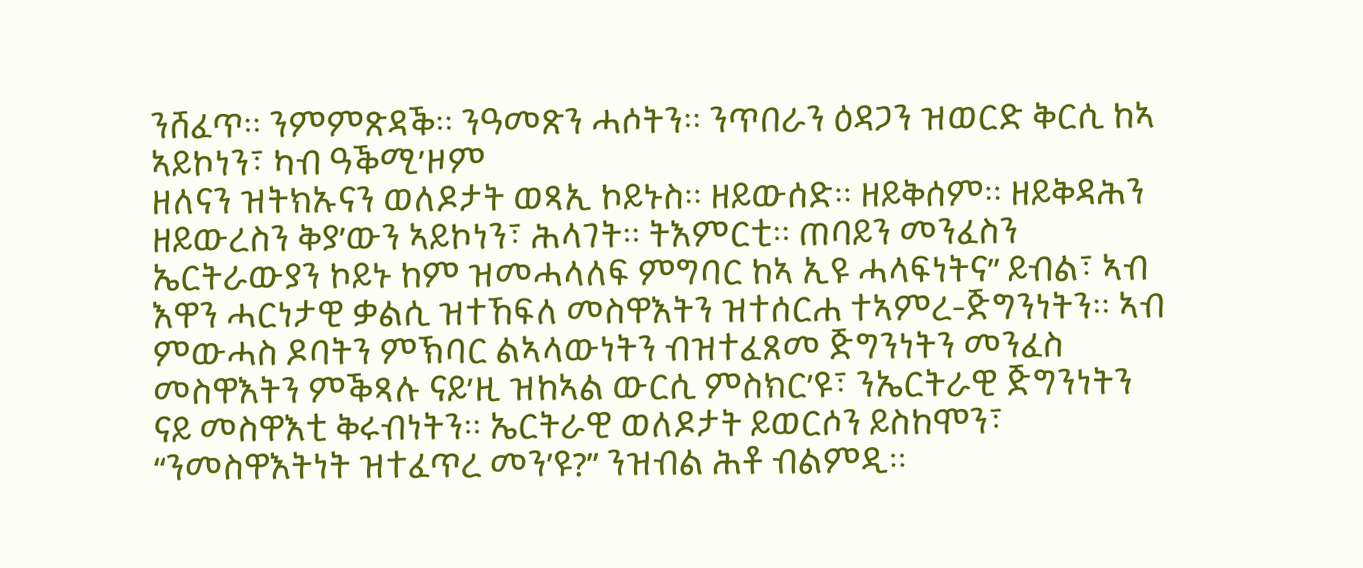ንሸፈጥ። ንምምጽዳቕ። ንዓመጽን ሓሶትን። ንጥበራን ዕዳጋን ዝወርድ ቅርሲ ከኣ ኣይኮነን፣ ካብ ዓቕሚ’ዞም
ዘለናን ዝትክኡናን ወለዶታት ወጻኢ ኮይኑስ። ዘይውሰድ። ዘይቅሰም። ዘይቅዳሕን ዘይውረስን ቅያ’ውን ኣይኮነን፣ ሕላገት። ትእምርቲ። ጠባይን መንፈስን ኤርትራውያን ኮይኑ ከም ዝመሓላለፍ ምግባር ከኣ ኢዩ ሓላፍነትና” ይብል፣ ኣብ እዋን ሓርነታዊ ቃልሲ ዝተኸፍለ መስዋእትን ዝተሰርሐ ተኣምረ-ጅግንነትን። ኣብ ምውሓስ ዶባትን ምኽባር ልኣላውነትን ብዝተፈጸመ ጅግንነትን መንፈስ መስዋእትን ምቕጻሉ ናይ’ዚ ዝከኣል ውርሲ ምስክር’ዩ፣ ንኤርትራዊ ጅግንነትን ናይ መስዋእቲ ቅሩብነትን። ኤርትራዊ ወለዶታት ይወርሶን ይስከሞን፣ “ንመስዋእትነት ዝተፈጥረ መን’ዩ?” ንዝብል ሕቶ ብልምዲ።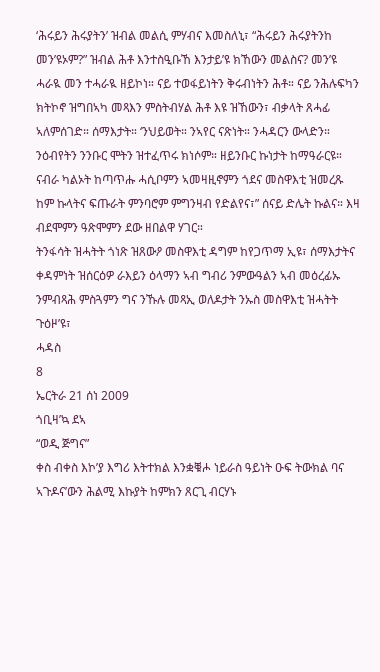‘ሕሩይን ሕሩያትን’ ዝብል መልሲ ምሃብና እመስለኒ፣ “ሕሩይን ሕሩያትንከ መን’ዩኦም?” ዝብል ሕቶ እንተስዒቡኸ እንታይ’ዩ ክኸውን መልስና? መን’ዩ ሓራዪ መን ተሓራዪ ዘይኮነ። ናይ ተወፋይነትን ቅሩብነትን ሕቶ። ናይ ንሕሉፍካን ክትኮኖ ዝግበኣካ መጻእን ምስትብሃል ሕቶ እዩ ዝኸውን፣ ብቃላት ጸሓፊ ኣለምሰገድ። ሰማእታት። ‘ንህይወት። ንኣየር ናጽነት። ንሓዳርን ውላድን። ንዕብየትን ንንቡር ሞትን ዝተፈጥሩ ክነሶም። ዘይንቡር ኩነታት ከማዓራርዩ። ናብራ ካልኦት ከጣጥሑ ሓሲቦምን ኣመዛዚኖምን ጎደና መስዋእቲ ዝመረጹ ከም ኩላትና ፍጡራት ምንባሮም ምግንዛብ የድልየና፣” ሰናይ ድሌት ኩልና። እዛ ብደሞምን ዓጽሞምን ደው ዘበልዋ ሃገር።
ትንፋሳት ዝሓትት ጎነጽ ዝጸውዖ መስዋእቲ ዳግም ከየጋጥማ ኢዩ፣ ሰማእታትና ቀዳምነት ዝሰርዕዎ ራእይን ዕላማን ኣብ ግብሪ ንምውዓልን ኣብ መዕረፊኡ ንምብጻሕ ምስጓምን ግና ንኹሉ መጻኢ ወለዶታት ንኡስ መስዋእቲ ዝሓትት ጉዕዞ’ዩ፣
ሓዳስ
8
ኤርትራ 21 ሰነ 2009
ጎቢዛ’ኳ ደኣ
“ወዲ ጅግና”
ቀስ ብቀስ እኮ’ያ እግሪ እትተክል እንቋቑሖ ነይራስ ዓይነት ዑፍ ትውክል ባና ኣጉዶና’ውን ሕልሚ እኩያት ከምክን ጸርጊ ብርሃኑ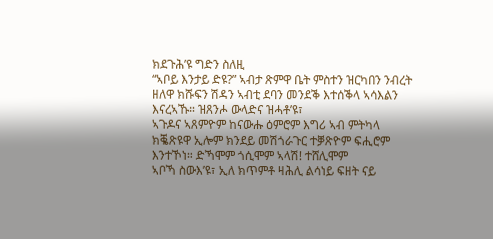ክደጉሕ’ዩ ግድን ስለዚ
“ኣቦይ እንታይ ድዩ?” ኣብታ ጽምዋ ቤት ምስተን ዝርካበን ንብረት ዘለዋ ክሹፍን ሽዳን ኣብቲ ደባን መንደቕ እተሰቕላ ኣሳእልን እናረኣኹ። ዝጸንሖ ውላድና ዝሓቶ’ዩ፣
ኣጉዶና ኣጸምዮም ከናውሑ ዕምሮም እግሪ ኣብ ምትካላ ክቘጽዩዋ ኢሎም ክንደይ መሽጎራጉር ተቓጽዮም ፍሒሮም እንተኾነ። ድኻሞም ጎሲሞም ኣላሽ! ተሸሊሞም
ኣቦኻ ስውእ’ዩ፣ ኢለ ክጥምቶ ዛሕሊ ልሳነይ ፍዘት ናይ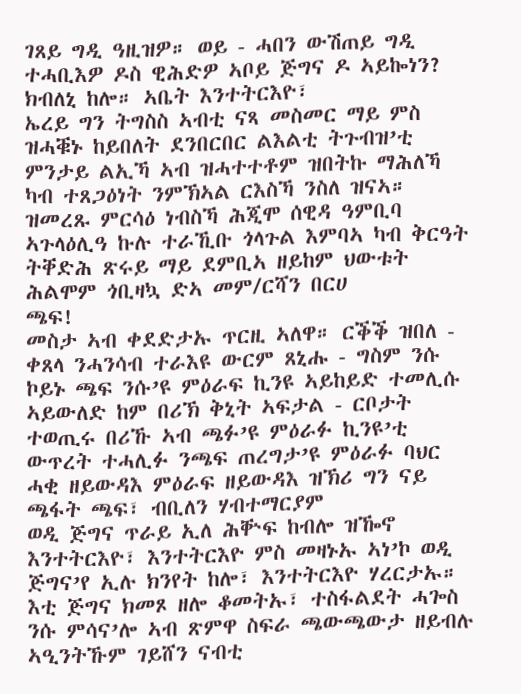ገጸይ ግዲ ዓዚዝዎ። ወይ - ሓበን ውሽጠይ ግዲ ተሓቢእዎ ዶስ ዊሕድዎ ኣቦይ ጅግና ዶ ኣይኰነን? ክብለኒ ከሎ። ኣቤት እንተትርእዮ፣
ኤረይ ግን ትግስስ ኣብቲ ናጻ መስመር ማይ ምስ ዝሓቑኑ ከይበለት ደንበርበር ልእልቲ ትጉብዝ’ቲ ምንታይ ልኢኻ ኣብ ዝሓተተቶም ዝበትኩ ማሕለኻ ካብ ተጸጋዕነት ንምኽኣል ርእስኻ ንስለ ዝናኣ። ዝመረጹ ምርሳዕ ነብስኻ ሕጂሞ ሰዊዳ ዓምቢባ ኣጉላዕሊዓ ኩሉ ተራኺቡ ጎላጉል እምባኣ ካብ ቅርዓት ትቐድሕ ጽሩይ ማይ ደምቢኣ ዘይከም ህውቱት ሕልሞም ጎቢዛኳ ድኣ መም/ርሻን በርሀ
ጫፍ!
መስታ ኣብ ቀደድታኡ ጥርዚ ኣለዋ። ርቕቕ ዝበለ - ቀጸላ ንሓንሳብ ተራእዩ ውርም ጸኒሑ - ግስም ንሱ ኮይኑ ጫፍ ንሱ’ዩ ምዕራፍ ኪንዩ ኣይከይድ ተመሊሱ ኣይውለድ ከም በሪኽ ቅኒት ኣፍታል - ርቦታት ተወጢሩ በሪኹ ኣብ ጫፉ’ዩ ምዕራፉ ኪንዩ’ቲ ውጥረት ተሓሊፉ ንጫፍ ጠረግታ’ዩ ምዕራፉ ባህር ሓቂ ዘይውዳእ ምዕራፍ ዘይውዳእ ዝኽሪ ግን ናይ ጫፋት ጫፍ፣ ብቢለን ሃብተማርያም
ወዲ ጅግና ጥራይ ኢለ ሕቝፍ ከብሎ ዝዀኖ እንተትርእዮ፣ እንተትርእዮ ምስ መዛኑኡ ኣነ’ኮ ወዲ ጅግና’የ ኢሉ ክንየት ከሎ፣ እንተትርእዮ ሃረርታኡ። እቲ ጅግና ክመጾ ዘሎ ቆመትኡ፣ ተስፋልደት ሓጐስ
ንሱ ምሳና’ሎ ኣብ ጽምዋ ስፍራ ጫውጫውታ ዘይብሉ ኣዒንትኹም ገይሸን ናብቲ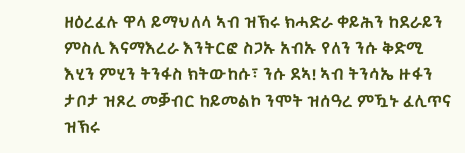ዘዕረፈሉ ዋላ ይማህለላ ኣብ ዝኽሩ ክሓድራ ቀይሕን ከደራይን ምስሊ እናማእረራ እንትርፎ ስጋኡ አብኡ የለን ንሱ ቅድሚ እሂን ምሂን ትንፋስ ክትውከሱ፣ ንሱ ደኣ! ኣብ ትንሳኤ ዙፋን ታቦታ ዝጾረ መቓብር ከይመልኮ ንሞት ዝሰዓረ ምዃኑ ፈሊጥና ዝኽሩ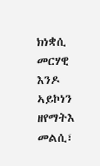ክነቋሲ መርሃዊ እንዶ ኣይኮነን ዘየማትእ መልሲ፣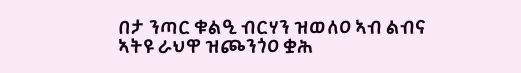በታ ንጣር ቁልዒ ብርሃን ዝወለዐ ኣብ ልብና ኣትዩ ራህዋ ዝጮንጎዐ ቋሕ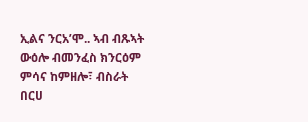ኢልና ንርአ’ሞ.. ኣብ ብጹኣት ውዕሎ ብመንፈስ ክንርዕም ምሳና ከምዘሎ፣ ብስራት በርሀ